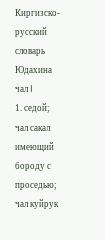Киргизско-русский словарь Юдахина
чал I
1. седой;
чал сакал имеющий бороду с проседью;
чал куйрук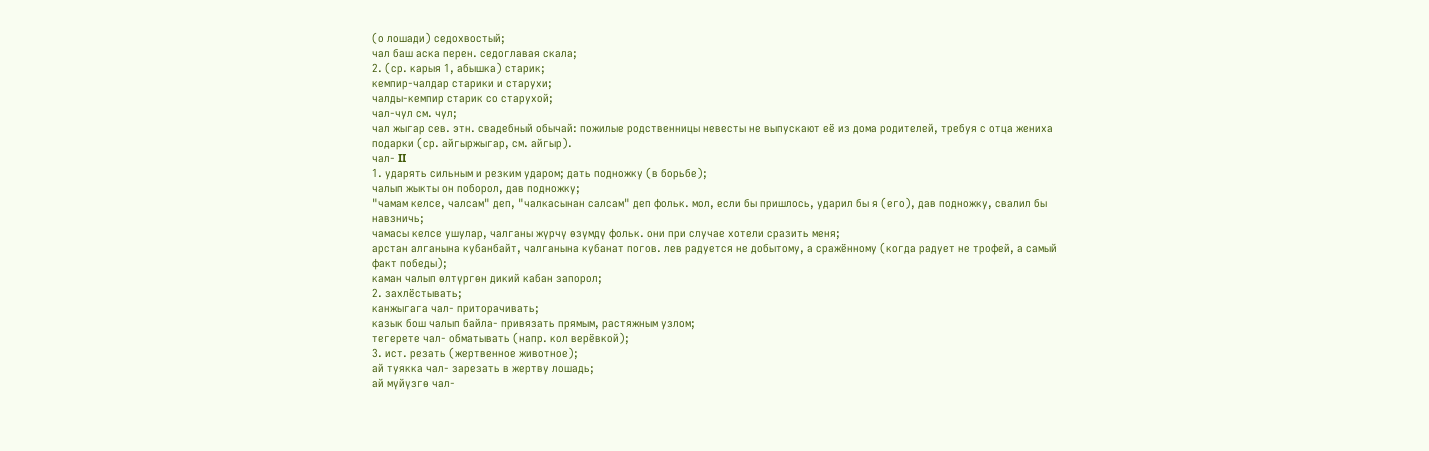(о лошади) седохвостый;
чал баш аска перен. седоглавая скала;
2. (ср. карыя 1, абышка) старик;
кемпир-чалдар старики и старухи;
чалды-кемпир старик со старухой;
чал-чул см. чул;
чал жыгар сев. этн. свадебный обычай: пожилые родственницы невесты не выпускают её из дома родителей, требуя с отца жениха подарки (ср. айгыржыгар, см. айгыр).
чал- II
1. ударять сильным и резким ударом; дать подножку (в борьбе);
чалып жыкты он поборол, дав подножку;
"чамам келсе, чалсам" деп, "чалкасынан салсам" деп фольк. мол, если бы пришлось, ударил бы я (его), дав подножку, свалил бы навзничь;
чамасы келсе ушулар, чалганы жүрчү өзүмдү фольк. они при случае хотели сразить меня;
арстан алганына кубанбайт, чалганына кубанат погов. лев радуется не добытому, а сражённому (когда радует не трофей, а самый факт победы);
каман чалып өлтүргөн дикий кабан запорол;
2. захлёстывать;
канжыгага чал- приторачивать;
казык бош чалып байла- привязать прямым, растяжным узлом;
тегерете чал- обматывать (напр. кол верёвкой);
3. ист. резать (жертвенное животное);
ай туякка чал- зарезать в жертву лошадь;
ай мүйүзгө чал-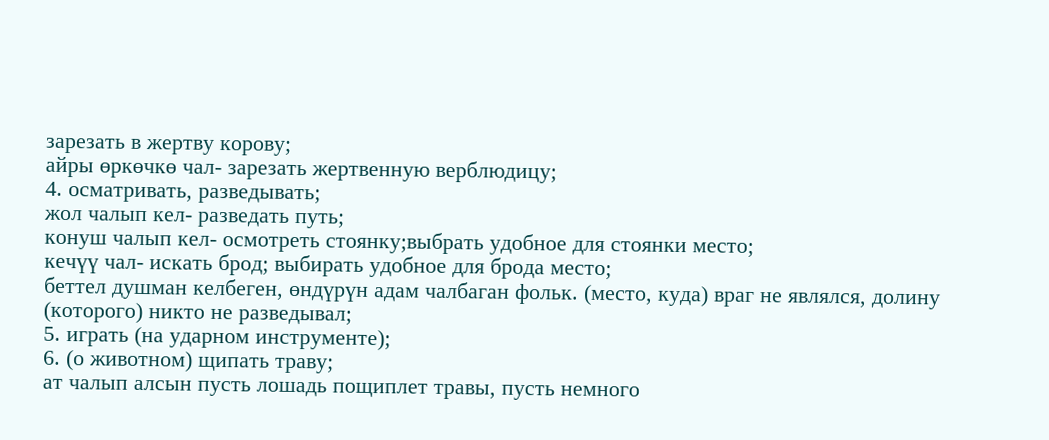зарезать в жертву корову;
айры өркөчкө чал- зарезать жертвенную верблюдицу;
4. осматривать, разведывать;
жол чалып кел- разведать путь;
конуш чалып кел- осмотреть стоянку;выбрать удобное для стоянки место;
кечүү чал- искать брод; выбирать удобное для брода место;
беттел душман келбеген, өндүрүн адам чалбаган фольк. (место, куда) враг не являлся, долину (которого) никто не разведывал;
5. играть (на ударном инструменте);
6. (о животном) щипать траву;
ат чалып алсын пусть лошадь пощиплет травы, пусть немного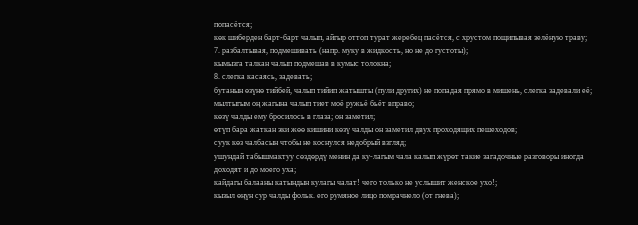попасётся;
көк шиберден барт-барт чалып, айгыр оттоп турат жеребец пасётся, с хрустом пощипывая зелёную траву;
7. разбалтывая, подмешивать (напр. муку в жидкость, но не до густоты);
кымызга талкан чалып подмешав в кумыс толокна;
8. слегка касаясь, задевать;
бутанын өзүнө тийбей, чалып тийип жатышты (пули других) не попадая прямо в мишень, слегка задевали её;
мылтыгым оң жагына чалып тиет моё ружьё бьёт вправо;
көзү чалды ему бросилось в глаза; он заметил;
өтүп бара жаткан эки жөө кишини көзү чалды он заметил двух проходящих пешеходов;
суук көз чалбасын чтобы не коснулся недобрый взгляд;
ушундай табышмактуу сөздөрдү менин да ку-лагым чала калып жүрөт такие загадочные разговоры иногда доходят и до моего уха;
кайдагы балааны катындын кулагы чалат! чего только не услышит женское ухо!;
кызыл өңүн сур чалды фольк. его румяное лицо помрачнело (от гнева);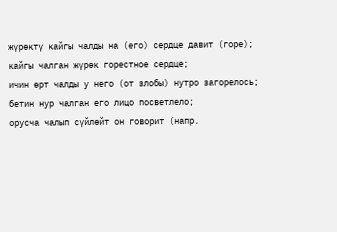жүрөктү кайгы чалды на (его) сердце давит (горе);
кайгы чалган жүрөк горестное сердце;
ичин өрт чалды у него (от злобы) нутро загорелось;
бетин нур чалган его лицо посветлело;
орусча чалып сүйлөйт он говорит (напр.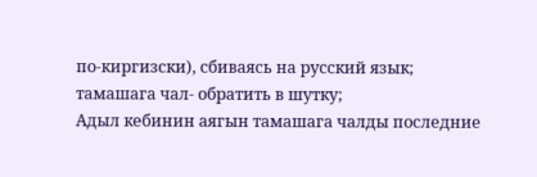по-киргизски), сбиваясь на русский язык;
тамашага чал- обратить в шутку;
Адыл кебинин аягын тамашага чалды последние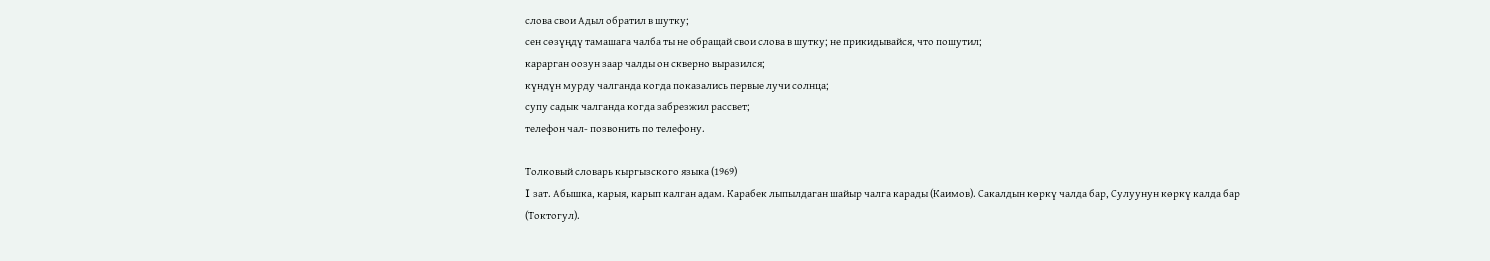слова свои Адыл обратил в шутку;
сен сөзүңдү тамашага чалба ты не обращай свои слова в шутку; не прикидывайся, что пошутил;
карарган оозун заар чалды он скверно выразился;
күндүн мурду чалганда когда показались первые лучи солнца;
супу садык чалганда когда забрезжил рассвет;
телефон чал- позвонить по телефону.

Толковый словарь кыргызского языка (1969)
I зат. Абышка, карыя, карып калган адам. Карабек лыпылдаган шайыр чалга карады (Каимов). Сакалдын көркү чалда бар, Сулуунун көркү калда бар (Токтогул).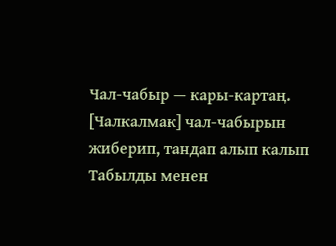Чал-чабыр — кары-картаң. [Чалкалмак] чал-чабырын жиберип, тандап алып калып Табылды менен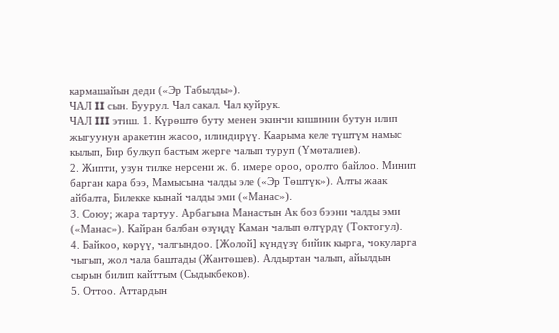кармашайын деди («Эр Табылды»).
ЧАЛ II сын. Буурул. Чал сакал. Чал куйрук.
ЧАЛ III этиш. 1. Күрөштө буту менен экинчи кишинин бутун илип жыгуунун аракетин жасоо, илиндирүү. Каарыма келе түштүм намыс кылып, Бир булкуп бастым жерге чалып туруп (Үмөталиев).
2. Жипти, узун тилке нерсени ж. б. имере ороо, оролто байлоо. Минип барган кара бээ, Мамысына чалды эле («Эр Төштүк»). Алты жаак айбалта, Билекке кынай чалды эми («Манас»).
3. Союу; жара тартуу. Арбагына Манастын Ак боз бээни чалды эми («Манас»). Кайран балбан өзүңдү Каман чалып өлтүрдү (Токтогул).
4. Байкоо, көрүү, чалгындоо. [Жолой] күндүзү бийик кырга, чокуларга чыгып, жол чала баштады (Жантөшев). Алдыртан чалып, айылдын сырын билип кайттым (Сыдыкбеков).
5. Оттоо. Аттардын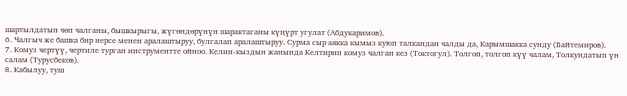шартылдатып чөп чалганы, бышкырыгы, жүгөндөрүнүн шарактаганы күңүрт угулат (Абдукаримов).
6. Чалгыч же башка бир нерсе менен аралаштыруу, булгалап аралаштыруу. Сурма сыр аякка кымыз куюп талкандан чалды да, Карымшакка сунду (Байтемиров).
7. Комуз чертүү, чертиле турган инструментте ойноо. Келин-кыздын жанында Келтирип комуз чалган кез (Токтогул). Толгоп, толгоп күү чалам, Толкундатып үн салам (Турусбеков).
8. Кабылуу, туш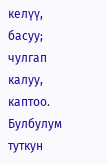келүү, басуу; чулгап калуу, каптоо. Булбулум туткун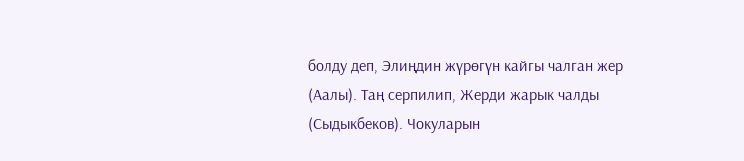болду деп, Элиңдин жүрөгүн кайгы чалган жер (Аалы). Таң серпилип, Жерди жарык чалды (Сыдыкбеков). Чокуларын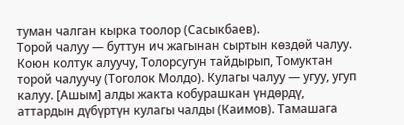туман чалган кырка тоолор (Сасыкбаев).
Торой чалуу — буттун ич жагынан сыртын көздөй чалуу. Коюн колтук алуучу, Толорсугун тайдырып, Томуктан торой чалуучу (Тоголок Молдо). Кулагы чалуу — угуу, угуп калуу. [Ашым] алды жакта кобурашкан үндөрдү, аттардын дүбүртүн кулагы чалды (Каимов). Тамашага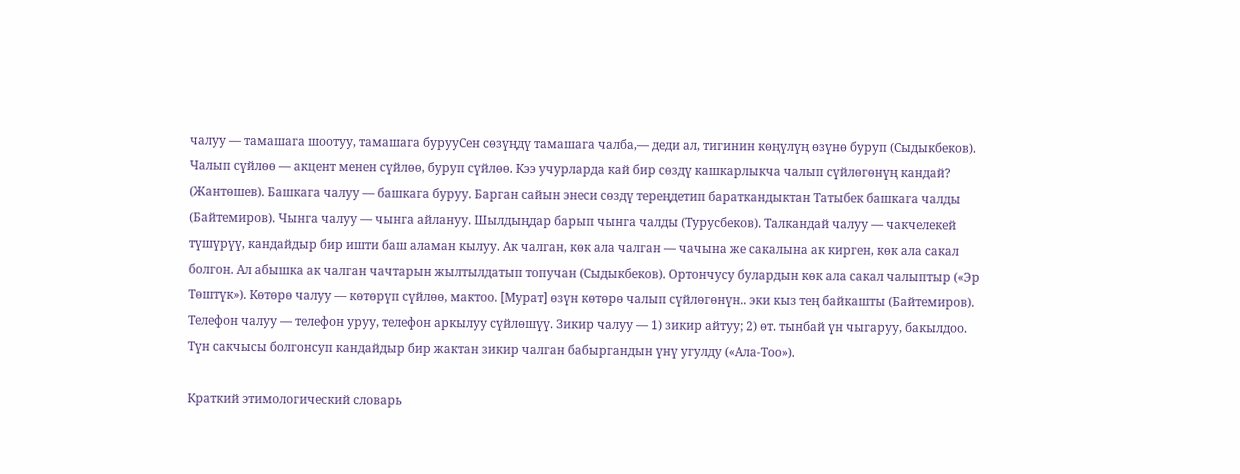чалуу — тамашага шоотуу, тамашага бурууСен сөзүңдү тамашага чалба,— деди ал, тигинин көңүлүң өзүнө буруп (Сыдыкбеков). Чалып сүйлөө — акцент менен сүйлөө, буруп сүйлөө. Кээ учурларда кай бир сөздү кашкарлыкча чалып сүйлөгөнүң кандай? (Жантөшев). Башкага чалуу — башкага буруу. Барган сайын энеси сөздү тереңдетип бараткандыктан Татыбек башкага чалды (Байтемиров). Чынга чалуу — чынга айлануу. Шылдыңдар барып чынга чалды (Турусбеков). Талкандай чалуу — чакчелекей түшүрүү, кандайдыр бир ишти баш аламан кылуу. Ак чалган, көк ала чалган — чачына же сакалына ак кирген, көк ала сакал болгон. Ал абышка ак чалган чачтарын жылтылдатып топучан (Сыдыкбеков). Ортончусу булардын көк ала сакал чалыптыр («Эр Төштүк»). Көтөрө чалуу — көтөрүп сүйлөө, мактоо. [Мурат] өзүн көтөрө чалып сүйлөгөнүн.. эки кыз тең байкашты (Байтемиров). Телефон чалуу — телефон уруу, телефон аркылуу сүйлөшүү. Зикир чалуу — 1) зикир айтуу; 2) өт. тынбай үн чыгаруу, бакылдоо. Түн сакчысы болгонсуп кандайдыр бир жактан зикир чалган бабыргандын үнү угулду («Ала-Тоо»).

Краткий этимологический словарь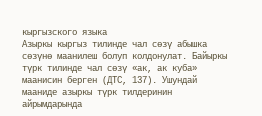кыргызского языка
Азыркы кыргыз тилинде чал сөзү абышка сөзүнө маанилеш болуп колдонулат. Байыркы түрк тилинде чал сөзү «ак, ак куба» маанисин берген (ДТС, 137). Ушундай мааниде азыркы түрк тилдеринин айрымдарында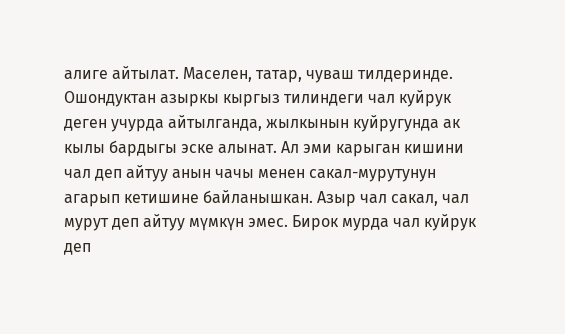алиге айтылат. Маселен, татар, чуваш тилдеринде. Ошондуктан азыркы кыргыз тилиндеги чал куйрук деген учурда айтылганда, жылкынын куйругунда ак кылы бардыгы эске алынат. Ал эми карыган кишини чал деп айтуу анын чачы менен сакал-мурутунун агарып кетишине байланышкан. Азыр чал сакал, чал мурут деп айтуу мүмкүн эмес. Бирок мурда чал куйрук деп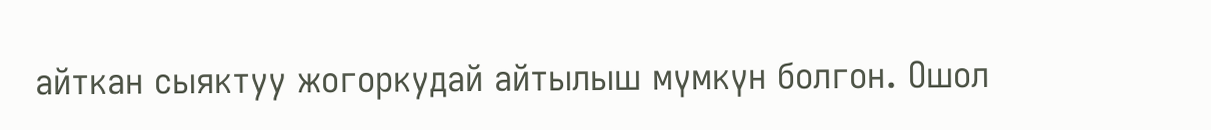айткан сыяктуу жогоркудай айтылыш мүмкүн болгон. Ошол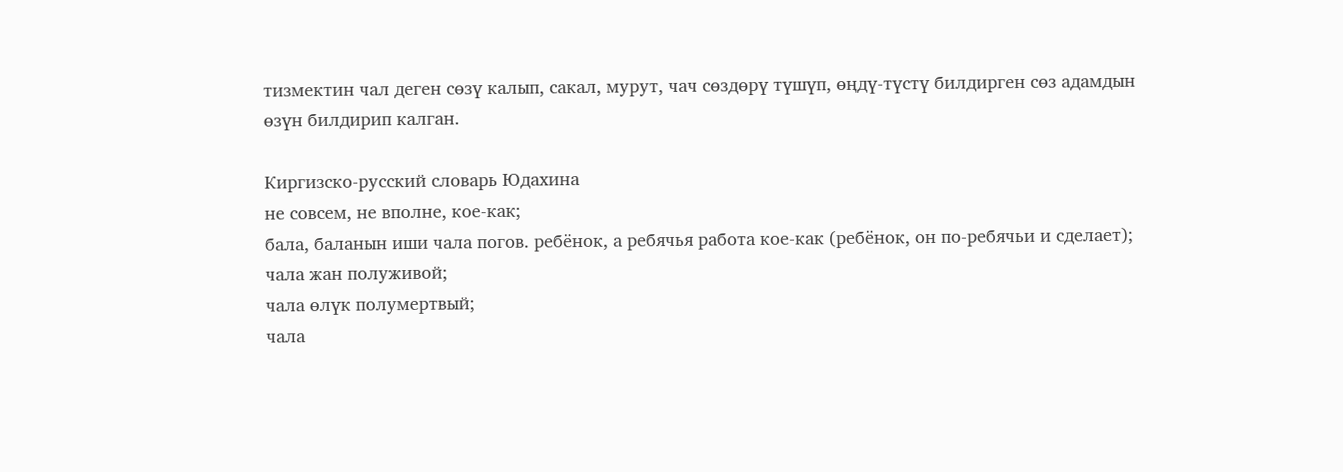тизмектин чал деген сөзү калып, сакал, мурут, чач сөздөрү түшүп, өңдү-түстү билдирген сөз адамдын өзүн билдирип калган.

Киргизско-русский словарь Юдахина
не совсем, не вполне, кое-как;
бала, баланын иши чала погов. ребёнок, а ребячья работа кое-как (ребёнок, он по-ребячьи и сделает);
чала жан полуживой;
чала өлүк полумертвый;
чала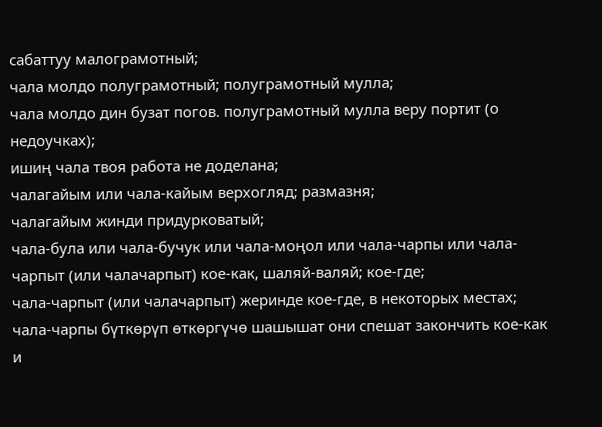сабаттуу малограмотный;
чала молдо полуграмотный; полуграмотный мулла;
чала молдо дин бузат погов. полуграмотный мулла веру портит (о недоучках);
ишиң чала твоя работа не доделана;
чалагайым или чала-кайым верхогляд; размазня;
чалагайым жинди придурковатый;
чала-була или чала-бучук или чала-моңол или чала-чарпы или чала-чарпыт (или чалачарпыт) кое-как, шаляй-валяй; кое-где;
чала-чарпыт (или чалачарпыт) жеринде кое-где, в некоторых местах;
чала-чарпы бүткөрүп өткөргүчө шашышат они спешат закончить кое-как и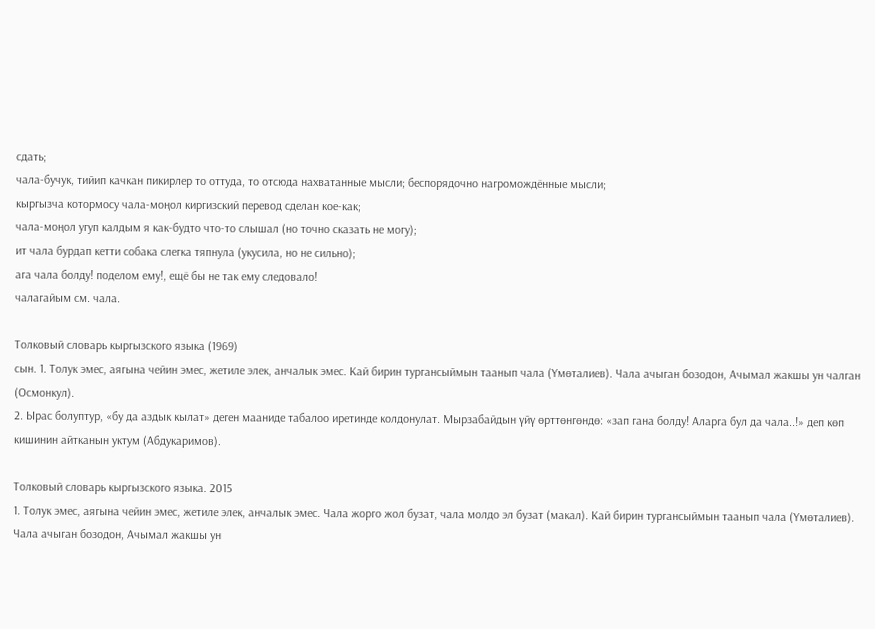сдать;
чала-бучук, тийип качкан пикирлер то оттуда, то отсюда нахватанные мысли; беспорядочно нагромождённые мысли;
кыргызча котормосу чала-моңол киргизский перевод сделан кое-как;
чала-моңол угуп калдым я как-будто что-то слышал (но точно сказать не могу);
ит чала бурдап кетти собака слегка тяпнула (укусила, но не сильно);
ага чала болду! поделом ему!, ещё бы не так ему следовало!
чалагайым см. чала.

Толковый словарь кыргызского языка (1969)
сын. 1. Толук эмес, аягына чейин эмес, жетиле элек, анчалык эмес. Кай бирин тургансыймын таанып чала (Үмөталиев). Чала ачыган бозодон, Ачымал жакшы ун чалган (Осмонкул).
2. Ырас болуптур, «бу да аздык кылат» деген мааниде табалоо иретинде колдонулат. Мырзабайдын үйү өрттөнгөндө: «зап гана болду! Аларга бул да чала..!» деп көп кишинин айтканын уктум (Абдукаримов).

Толковый словарь кыргызского языка. 2015
1. Толук эмес, аягына чейин эмес, жетиле элек, анчалык эмес. Чала жорго жол бузат, чала молдо эл бузат (макал). Кай бирин тургансыймын таанып чала (Үмөталиев). Чала ачыган бозодон, Ачымал жакшы ун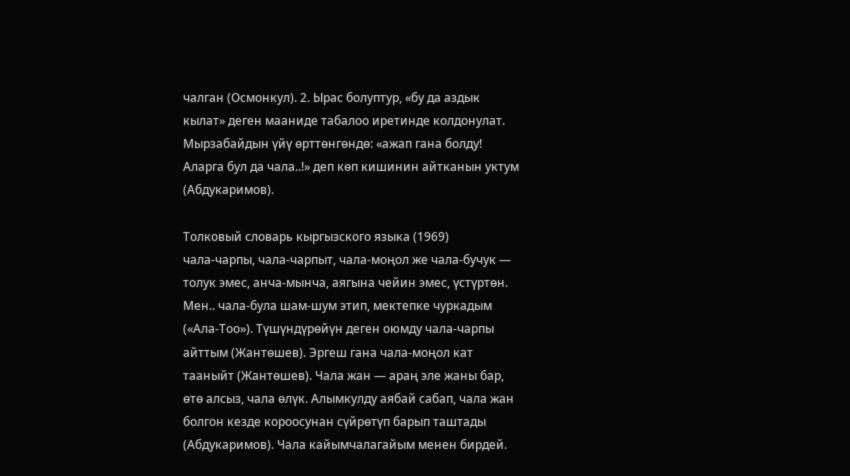чалган (Осмонкул). 2. Ырас болуптур, «бу да аздык кылат» деген мааниде табалоо иретинде колдонулат. Мырзабайдын үйү өрттөнгөндө: «ажап гана болду! Аларга бул да чала..!» деп көп кишинин айтканын уктум (Абдукаримов).

Толковый словарь кыргызского языка (1969)
чала-чарпы, чала-чарпыт, чала-моңол же чала-бучук — толук эмес, анча-мынча, аягына чейин эмес, үстүртөн. Мен.. чала-була шам-шум этип, мектепке чуркадым («Ала-Тоо»). Түшүндүрөйүн деген оюмду чала-чарпы айттым (Жантөшев). Эргеш гана чала-моңол кат тааныйт (Жантөшев). Чала жан — араң эле жаны бар, өтө алсыз, чала өлүк. Алымкулду аябай сабап, чала жан болгон кезде короосунан сүйрөтүп барып таштады (Абдукаримов). Чала кайымчалагайым менен бирдей.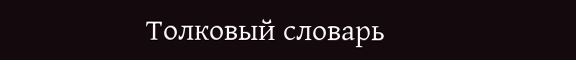Толковый словарь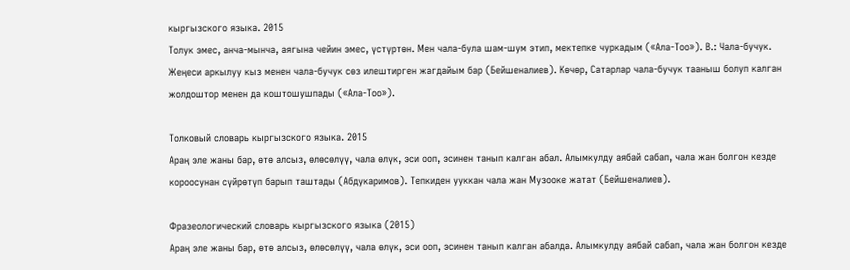кыргызского языка. 2015
Толук эмес, анча-мынча, аягына чейин эмес, үстүртөн. Мен чала-була шам-шум этип, мектепке чуркадым («Ала-Тоо»). В.: Чала-бучук. Жеңеси аркылуу кыз менен чала-бучук сөз илештирген жагдайым бар (Бейшеналиев). Көчөр, Сатарлар чала-бучук тааныш болуп калган жолдоштор менен да коштошушпады («Ала-Тоо»).

Толковый словарь кыргызского языка. 2015
Араң эле жаны бар, өтө алсыз, өлөсөлүү, чала өлүк, эси ооп, эсинен танып калган абал. Алымкулду аябай сабап, чала жан болгон кезде короосунан сүйрөтүп барып таштады (Абдукаримов). Тепкиден ууккан чала жан Музооке жатат (Бейшеналиев).

Фразеологический словарь кыргызского языка (2015)
Араң эле жаны бар, өтө алсыз, өлөсөлүү, чала өлүк, эси ооп, эсинен танып калган абалда. Алымкулду аябай сабап, чала жан болгон кезде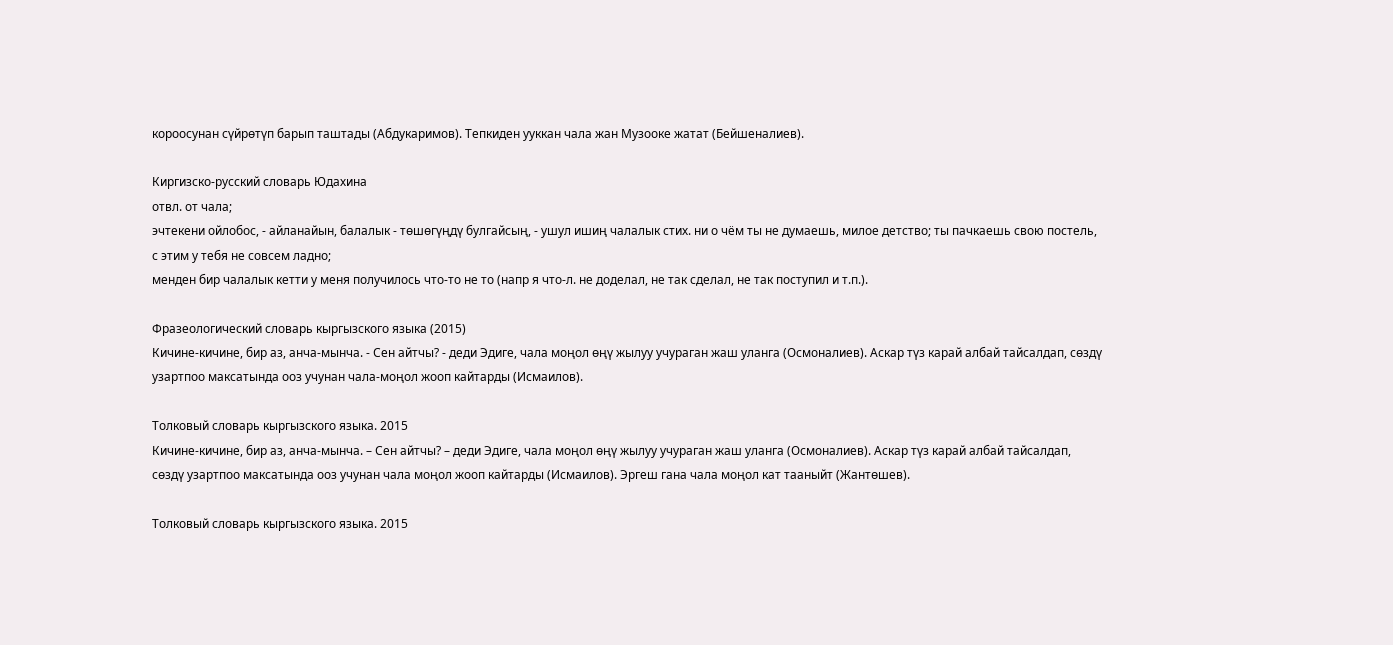короосунан сүйрөтүп барып таштады (Абдукаримов). Тепкиден ууккан чала жан Музооке жатат (Бейшеналиев).

Киргизско-русский словарь Юдахина
отвл. от чала;
эчтекени ойлобос, - айланайын, балалык - төшөгүңдү булгайсың, - ушул ишиң чалалык стих. ни о чём ты не думаешь, милое детство; ты пачкаешь свою постель, с этим у тебя не совсем ладно;
менден бир чалалык кетти у меня получилось что-то не то (напр я что-л. не доделал, не так сделал, не так поступил и т.п.).

Фразеологический словарь кыргызского языка (2015)
Кичине-кичине, бир аз, анча-мынча. - Сен айтчы? - деди Эдиге, чала моңол өңү жылуу учураган жаш уланга (Осмоналиев). Аскар түз карай албай тайсалдап, сөздү узартпоо максатында ооз учунан чала-моңол жооп кайтарды (Исмаилов).

Толковый словарь кыргызского языка. 2015
Кичине-кичине, бир аз, анча-мынча. – Сен айтчы? – деди Эдиге, чала моңол өңү жылуу учураган жаш уланга (Осмоналиев). Аскар түз карай албай тайсалдап, сөздү узартпоо максатында ооз учунан чала моңол жооп кайтарды (Исмаилов). Эргеш гана чала моңол кат тааныйт (Жантөшев).

Толковый словарь кыргызского языка. 2015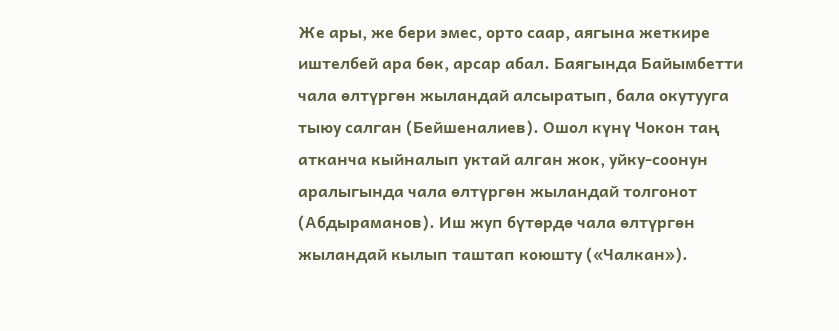Же ары, же бери эмес, орто саар, аягына жеткире иштелбей ара бөк, арсар абал. Баягында Байымбетти чала өлтүргөн жыландай алсыратып, бала окутууга тыюу салган (Бейшеналиев). Ошол күнү Чокон таң атканча кыйналып уктай алган жок, уйку-соонун аралыгында чала өлтүргөн жыландай толгонот (Абдыраманов). Иш жуп бүтөрдө чала өлтүргөн жыландай кылып таштап коюшту («Чалкан»).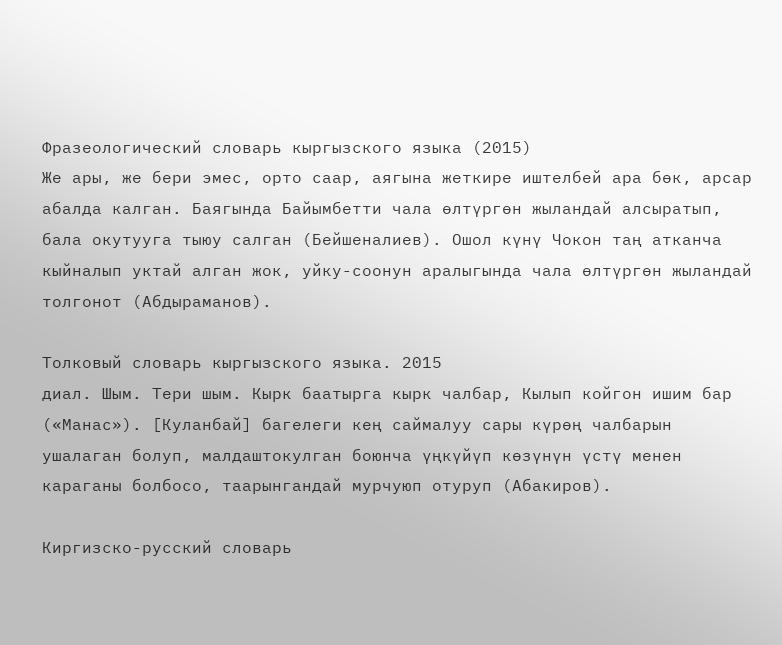Фразеологический словарь кыргызского языка (2015)
Же ары, же бери эмес, орто саар, аягына жеткире иштелбей ара бөк, арсар абалда калган. Баягында Байымбетти чала өлтүргөн жыландай алсыратып, бала окутууга тыюу салган (Бейшеналиев). Ошол күнү Чокон таң атканча кыйналып уктай алган жок, уйку-соонун аралыгында чала өлтүргөн жыландай толгонот (Абдыраманов).

Толковый словарь кыргызского языка. 2015
диал. Шым. Тери шым. Кырк баатырга кырк чалбар, Кылып койгон ишим бар («Манас»). [Куланбай] багелеги кең саймалуу сары күрөң чалбарын ушалаган болуп, малдаштокулган боюнча үңкүйүп көзүнүн үстү менен караганы болбосо, таарынгандай мурчуюп отуруп (Абакиров).

Киргизско-русский словарь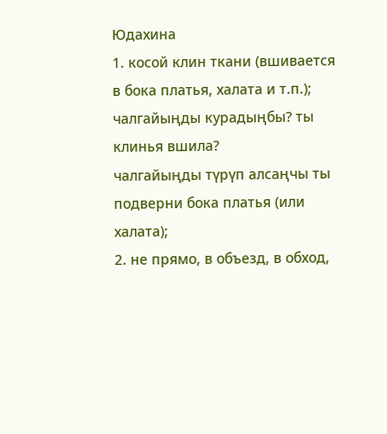Юдахина
1. косой клин ткани (вшивается в бока платья, халата и т.п.);
чалгайыңды курадыңбы? ты клинья вшила?
чалгайыңды түрүп алсаңчы ты подверни бока платья (или халата);
2. не прямо, в объезд, в обход,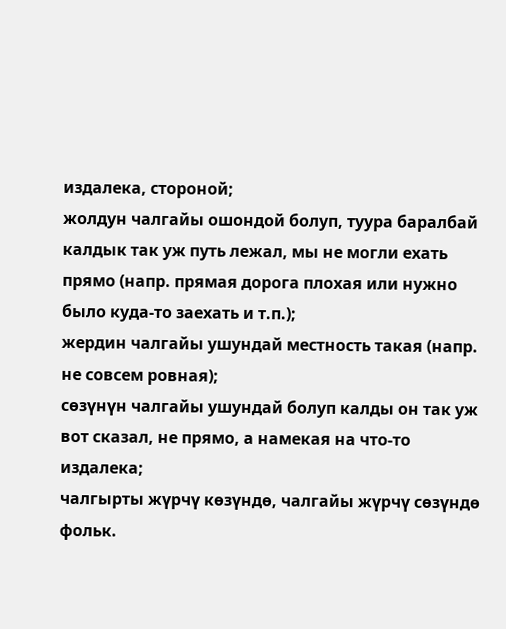издалека, стороной;
жолдун чалгайы ошондой болуп, туура баралбай калдык так уж путь лежал, мы не могли ехать прямо (напр. прямая дорога плохая или нужно было куда-то заехать и т.п.);
жердин чалгайы ушундай местность такая (напр. не совсем ровная);
сөзүнүн чалгайы ушундай болуп калды он так уж вот сказал, не прямо, а намекая на что-то издалека;
чалгырты жүрчү көзүндө, чалгайы жүрчү сөзүндө фольк.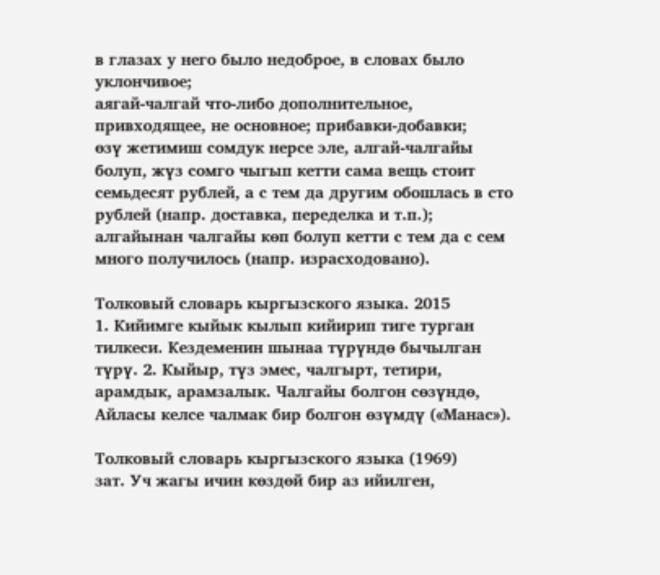в глазах у него было недоброе, в словах было уклончивое;
аягай-чалгай что-либо дополнительное, привходящее, не основное; прибавки-добавки;
өзү жетимиш сомдук нерсе эле, алгай-чалгайы болуп, жүз сомго чыгып кетти сама вещь стоит семьдесят рублей, а с тем да другим обошлась в сто рублей (напр. доставка, переделка и т.п.);
алгайынан чалгайы көп болуп кетти с тем да с сем много получилось (напр. израсходовано).

Толковый словарь кыргызского языка. 2015
1. Кийимге кыйык кылып кийирип тиге турган тилкеси. Кездеменин шынаа түрүндө бычылган түрү. 2. Кыйыр, түз эмес, чалгырт, тетири, арамдык, арамзалык. Чалгайы болгон сөзүндө, Айласы келсе чалмак бир болгон өзүмдү («Манас»).

Толковый словарь кыргызского языка (1969)
зат. Уч жагы ичин көздөй бир аз ийилген,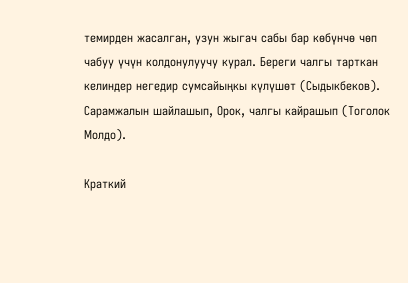темирден жасалган, узун жыгач сабы бар көбүнчө чөп чабуу үчүн колдонулуучу курал. Береги чалгы тарткан келиндер негедир сумсайыңкы күлүшөт (Сыдыкбеков). Сарамжалын шайлашып, Орок, чалгы кайрашып (Тоголок Молдо).

Краткий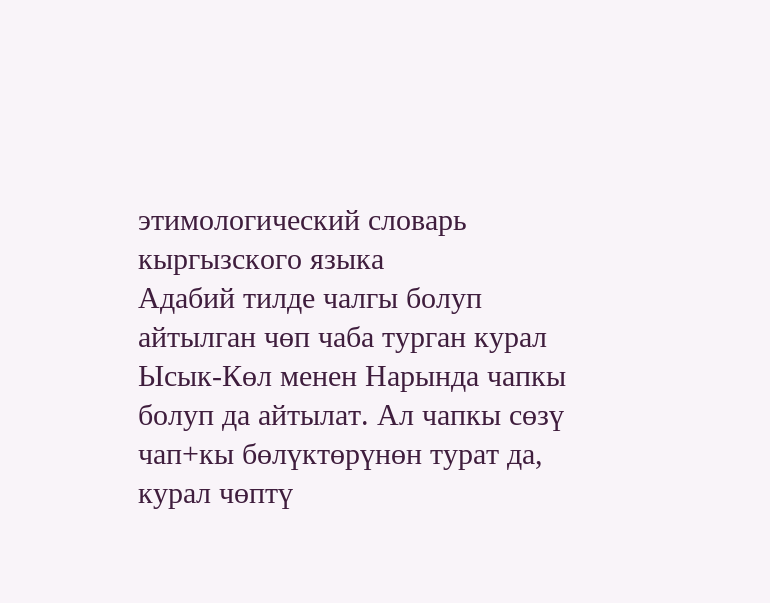этимологический словарь кыргызского языка
Адабий тилде чалгы болуп айтылган чөп чаба турган курал Ысык-Көл менен Нарында чапкы болуп да айтылат. Ал чапкы сөзү чап+кы бөлүктөрүнөн турат да, курал чөптү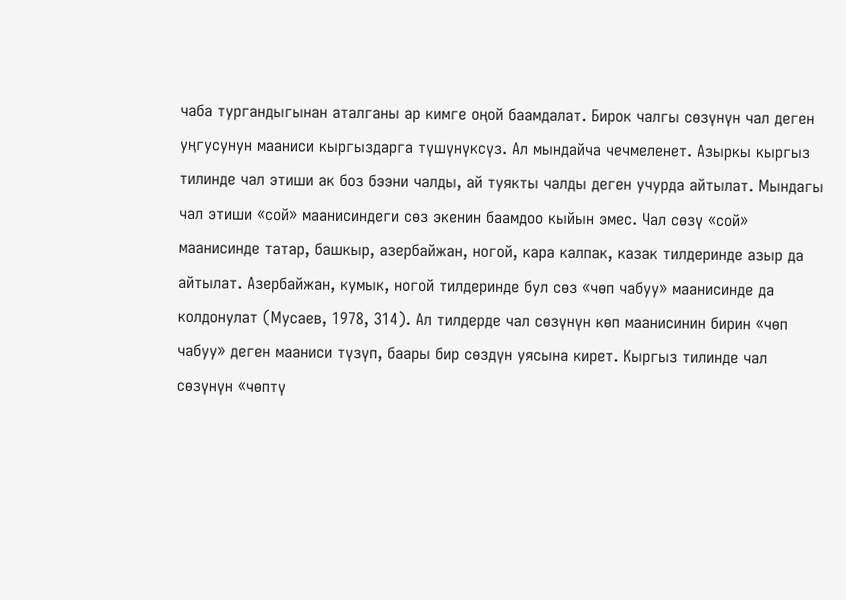чаба тургандыгынан аталганы ар кимге оңой баамдалат. Бирок чалгы сөзүнүн чал деген уңгусунун мааниси кыргыздарга түшүнүксүз. Ал мындайча чечмеленет. Азыркы кыргыз тилинде чал этиши ак боз бээни чалды, ай туякты чалды деген учурда айтылат. Мындагы чал этиши «сой» маанисиндеги сөз экенин баамдоо кыйын эмес. Чал сөзү «сой» маанисинде татар, башкыр, азербайжан, ногой, кара калпак, казак тилдеринде азыр да айтылат. Азербайжан, кумык, ногой тилдеринде бул сөз «чөп чабуу» маанисинде да колдонулат (Мусаев, 1978, 314). Ал тилдерде чал сөзүнүн көп маанисинин бирин «чөп чабуу» деген мааниси түзүп, баары бир сөздүн уясына кирет. Кыргыз тилинде чал сөзүнүн «чөптү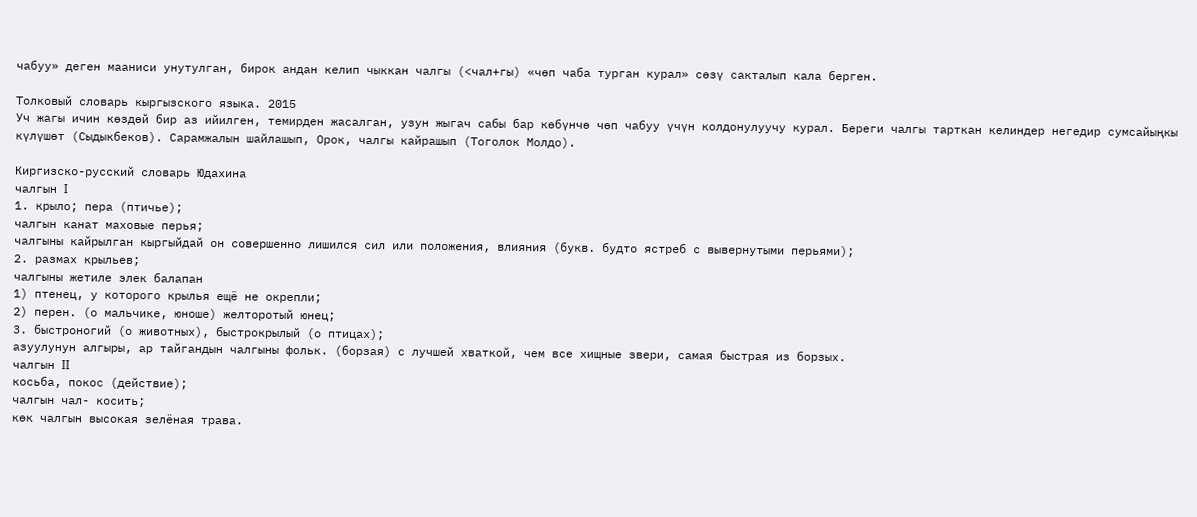чабуу» деген мааниси унутулган, бирок андан келип чыккан чалгы (<чал+гы) «чөп чаба турган курал» сөзү сакталып кала берген.

Толковый словарь кыргызского языка. 2015
Уч жагы ичин көздөй бир аз ийилген, темирден жасалган, узун жыгач сабы бар көбүнчө чөп чабуу үчүн колдонулуучу курал. Береги чалгы тарткан келиндер негедир сумсайыңкы күлүшөт (Сыдыкбеков). Сарамжалын шайлашып, Орок, чалгы кайрашып (Тоголок Молдо).

Киргизско-русский словарь Юдахина
чалгын I
1. крыло; пера (птичье);
чалгын канат маховые перья;
чалгыны кайрылган кыргыйдай он совершенно лишился сил или положения, влияния (букв. будто ястреб с вывернутыми перьями);
2. размах крыльев;
чалгыны жетиле элек балапан
1) птенец, у которого крылья ещё не окрепли;
2) перен. (о мальчике, юноше) желторотый юнец;
3. быстроногий (о животных), быстрокрылый (о птицах);
азуулунун алгыры, ар тайгандын чалгыны фольк. (борзая) с лучшей хваткой, чем все хищные звери, самая быстрая из борзых.
чалгын II
косьба, покос (действие);
чалгын чал- косить;
көк чалгын высокая зелёная трава.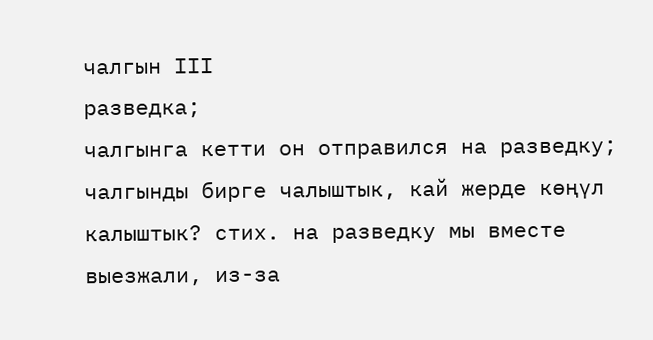чалгын III
разведка;
чалгынга кетти он отправился на разведку;
чалгынды бирге чалыштык, кай жерде көңүл калыштык? стих. на разведку мы вместе выезжали, из-за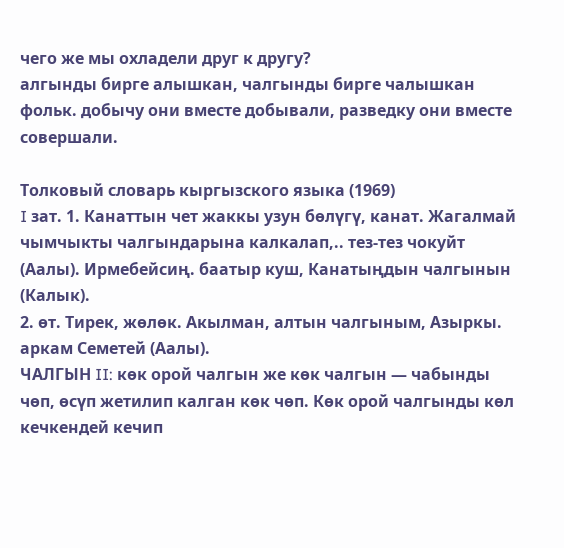чего же мы охладели друг к другу?
алгынды бирге алышкан, чалгынды бирге чалышкан фольк. добычу они вместе добывали, разведку они вместе совершали.

Толковый словарь кыргызского языка (1969)
I зат. 1. Канаттын чет жаккы узун бөлүгү, канат. Жагалмай чымчыкты чалгындарына калкалап,.. тез-тез чокуйт (Аалы). Ирмебейсиң. баатыр куш, Канатыңдын чалгынын (Калык).
2. өт. Тирек, жөлөк. Акылман, алтын чалгыным, Азыркы. аркам Семетей (Аалы).
ЧАЛГЫН II: көк орой чалгын же көк чалгын — чабынды чөп, өсүп жетилип калган көк чөп. Көк орой чалгынды көл кечкендей кечип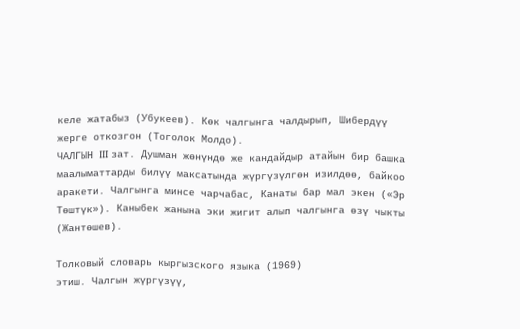келе жатабыз (Убукеев). Көк чалгынга чалдырып, Шибердүү жерге откозгон (Тоголок Молдо).
ЧАЛГЫН III зат. Душман жөнүндө же кандайдыр атайын бир башка маалыматтарды билүү максатында жүргүзүлгөн изилдөө, байкоо аракети. Чалгынга минсе чарчабас, Канаты бар мал экен («Эр Төштүк»). Каныбек жанына эки жигит алып чалгынга өзү чыкты (Жантөшев).

Толковый словарь кыргызского языка (1969)
этиш. Чалгын жүргүзүү,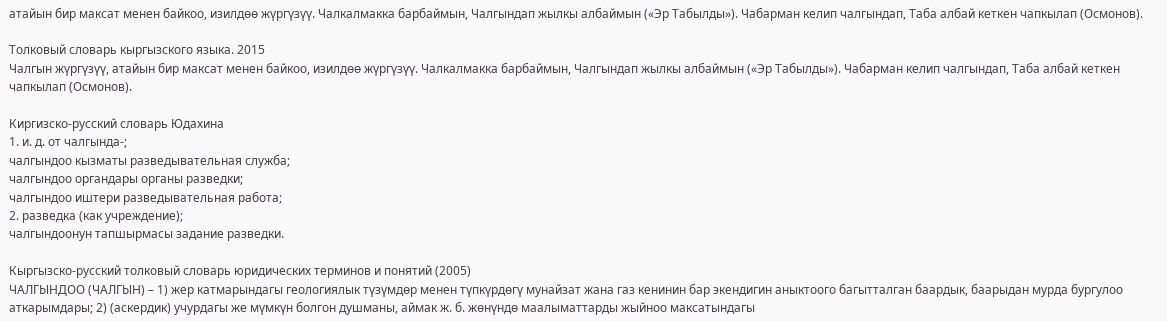атайын бир максат менен байкоо, изилдөө жүргүзүү. Чалкалмакка барбаймын, Чалгындап жылкы албаймын («Эр Табылды»). Чабарман келип чалгындап, Таба албай кеткен чапкылап (Осмонов).

Толковый словарь кыргызского языка. 2015
Чалгын жүргүзүү, атайын бир максат менен байкоо, изилдөө жүргүзүү. Чалкалмакка барбаймын, Чалгындап жылкы албаймын («Эр Табылды»). Чабарман келип чалгындап, Таба албай кеткен чапкылап (Осмонов).

Киргизско-русский словарь Юдахина
1. и. д. от чалгында-;
чалгындоо кызматы разведывательная служба;
чалгындоо органдары органы разведки;
чалгындоо иштери разведывательная работа;
2. разведка (как учреждение);
чалгындоонун тапшырмасы задание разведки.

Кыргызско-русский толковый словарь юридических терминов и понятий (2005)
ЧАЛГЫНДОО (ЧАЛГЫН) – 1) жер катмарындагы геологиялык түзүмдөр менен түпкүрдөгү мунайзат жана газ кенинин бар экендигин аныктоого багытталган баардык, баарыдан мурда бургулоо аткарымдары; 2) (аскердик) учурдагы же мүмкүн болгон душманы, аймак ж. б. жөнүндө маалыматтарды жыйноо максатындагы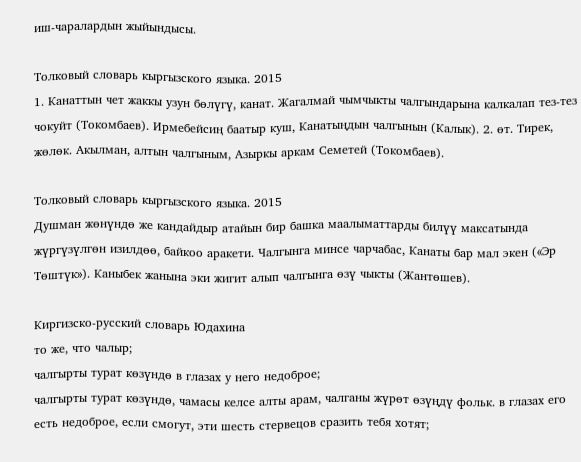иш-чаралардын жыйындысы.

Толковый словарь кыргызского языка. 2015
1. Канаттын чет жаккы узун бөлүгү, канат. Жагалмай чымчыкты чалгындарына калкалап тез-тез чокуйт (Токомбаев). Ирмебейсиң баатыр куш, Канатыңдын чалгынын (Калык). 2. өт. Тирек, жөлөк. Акылман, алтын чалгыным, Азыркы аркам Семетей (Токомбаев).

Толковый словарь кыргызского языка. 2015
Душман жөнүндө же кандайдыр атайын бир башка маалыматтарды билүү максатында жүргүзүлгөн изилдөө, байкоо аракети. Чалгынга минсе чарчабас, Канаты бар мал экен («Эр Төштүк»). Каныбек жанына эки жигит алып чалгынга өзү чыкты (Жантөшев).

Киргизско-русский словарь Юдахина
то же, что чалыр;
чалгырты турат көзүндө в глазах у него недоброе;
чалгырты турат көзүндө, чамасы келсе алты арам, чалганы жүрөт өзүңдү фольк. в глазах его есть недоброе, если смогут, эти шесть стервецов сразить тебя хотят;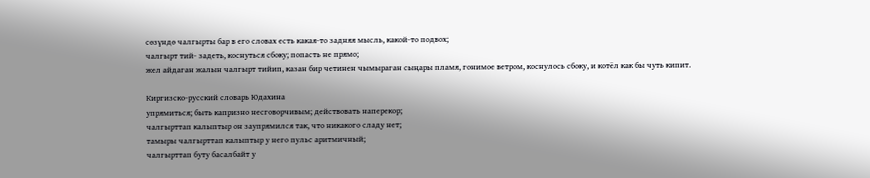сөзүндө чалгырты бар в его словах есть какая-то задняя мысль, какой-то подвох;
чалгырт тий- задеть, коснуться сбоку; попасть не прямо;
жел айдаган жалын чалгырт тийип, казан бир четинен чымыраган сыңары пламя, гонимое ветром, коснулось сбоку, и котёл как бы чуть кипит.

Киргизско-русский словарь Юдахина
упрямиться; быть капризно несговорчивым; действовать наперекор;
чалгырттап калыптыр он заупрямился так, что никакого сладу нет;
тамыры чалгырттап калыптыр у него пульс аритмичный;
чалгырттап буту басалбайт у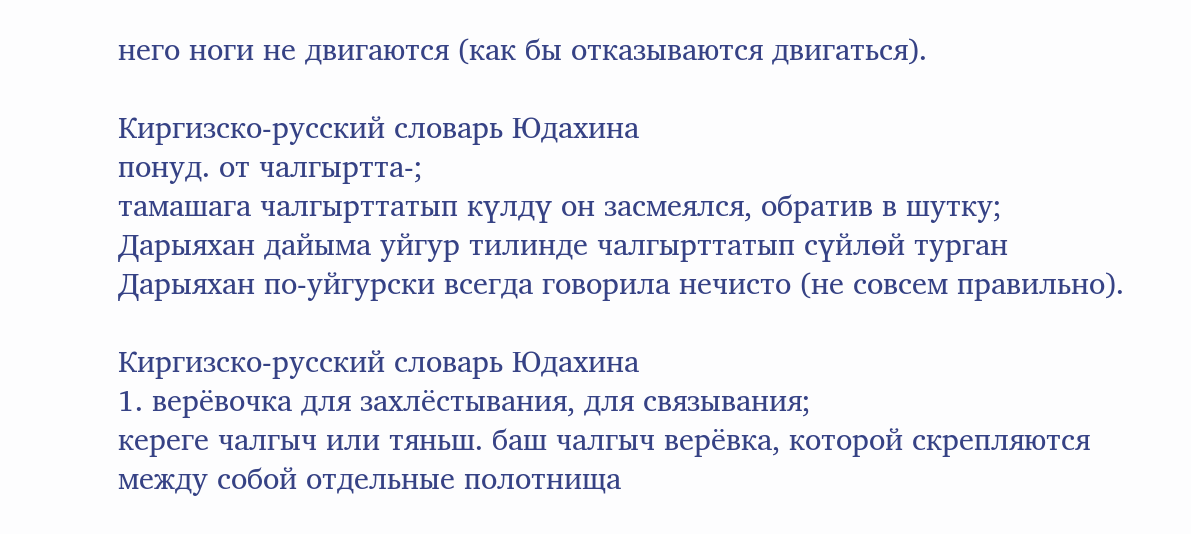него ноги не двигаются (как бы отказываются двигаться).

Киргизско-русский словарь Юдахина
понуд. от чалгыртта-;
тамашага чалгырттатып күлдү он засмеялся, обратив в шутку;
Дарыяхан дайыма уйгур тилинде чалгырттатып сүйлөй турган Дарыяхан по-уйгурски всегда говорила нечисто (не совсем правильно).

Киргизско-русский словарь Юдахина
1. верёвочка для захлёстывания, для связывания;
кереге чалгыч или тяньш. баш чалгыч верёвка, которой скрепляются между собой отдельные полотнища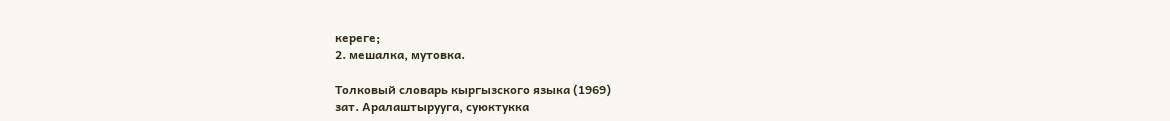кереге;
2. мешалка, мутовка.

Толковый словарь кыргызского языка (1969)
зат. Аралаштырууга, суюктукка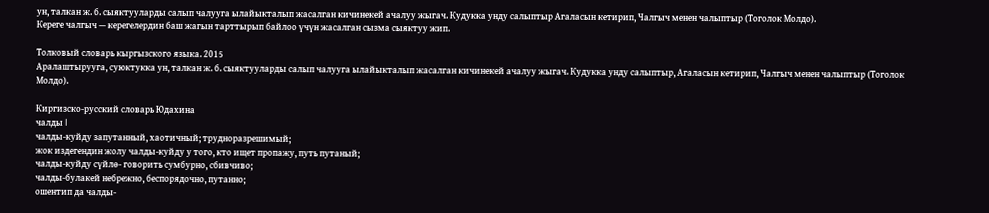ун, талкан ж. б. сыяктууларды салып чалууга ылайыкталып жасалган кичинекей ачалуу жыгач. Кудукка унду салыптыр Агаласын кетирип, Чалгыч менен чалыптыр (Тоголок Молдо).
Кереге чалгыч — керегелердин баш жагын тарттырып байлоо үчүн жасалган сызма сыяктуу жип.

Толковый словарь кыргызского языка. 2015
Аралаштырууга, суюктукка ун, талкан ж. б. сыяктууларды салып чалууга ылайыкталып жасалган кичинекей ачалуу жыгач. Кудукка унду салыптыр, Агаласын кетирип, Чалгыч менен чалыптыр (Тоголок Молдо).

Киргизско-русский словарь Юдахина
чалды I
чалды-куйду запутанный, хаотичный; трудноразрешимый;
жок издегендин жолу чалды-куйду у того, кто ищет пропажу, путь путаный;
чалды-куйду сүйлө- говорить сумбурно, сбивчиво;
чалды-булакей небрежно, беспорядочно, путанно;
ошентип да чалды-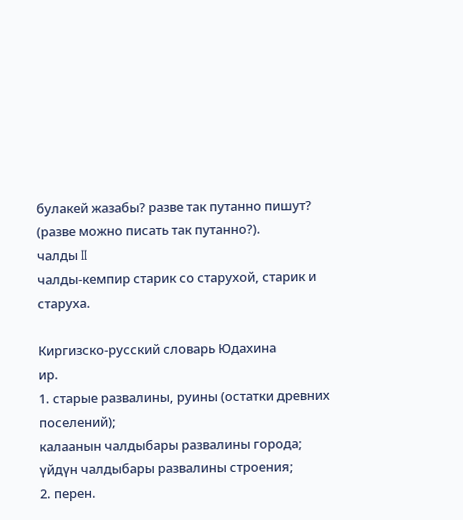булакей жазабы? разве так путанно пишут? (разве можно писать так путанно?).
чалды II
чалды-кемпир старик со старухой, старик и старуха.

Киргизско-русский словарь Юдахина
ир.
1. старые развалины, руины (остатки древних поселений);
калаанын чалдыбары развалины города;
үйдүн чалдыбары развалины строения;
2. перен.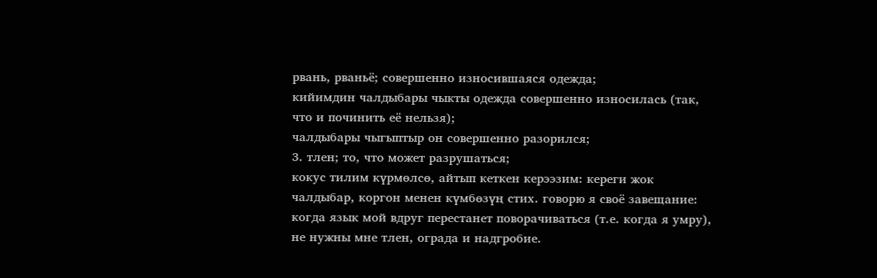рвань, рваньё; совершенно износившаяся одежда;
кийимдин чалдыбары чыкты одежда совершенно износилась (так, что и починить её нельзя);
чалдыбары чыгыптыр он совершенно разорился;
3. тлен; то, что может разрушаться;
кокус тилим күрмөлсө, айтып кеткен керээзим: кереги жок чалдыбар, коргон менен күмбөзүң стих. говорю я своё завещание: когда язык мой вдруг перестанет поворачиваться (т.е. когда я умру), не нужны мне тлен, ограда и надгробие.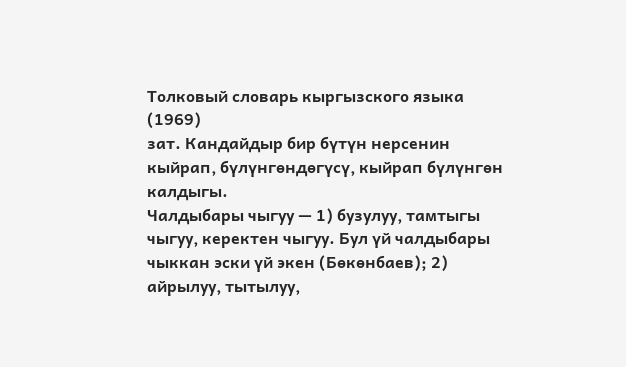Толковый словарь кыргызского языка (1969)
зат. Кандайдыр бир бүтүн нерсенин кыйрап, бүлүнгөндөгүсү, кыйрап бүлүнгөн калдыгы.
Чалдыбары чыгуу — 1) бузулуу, тамтыгы чыгуу, керектен чыгуу. Бул үй чалдыбары чыккан эски үй экен (Бөкөнбаев); 2) айрылуу, тытылуу,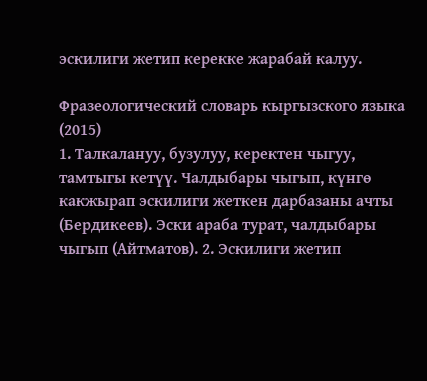эскилиги жетип керекке жарабай калуу.

Фразеологический словарь кыргызского языка (2015)
1. Талкалануу, бузулуу, керектен чыгуу, тамтыгы кетүү. Чалдыбары чыгып, күнгө какжырап эскилиги жеткен дарбазаны ачты (Бердикеев). Эски араба турат, чалдыбары чыгып (Айтматов). 2. Эскилиги жетип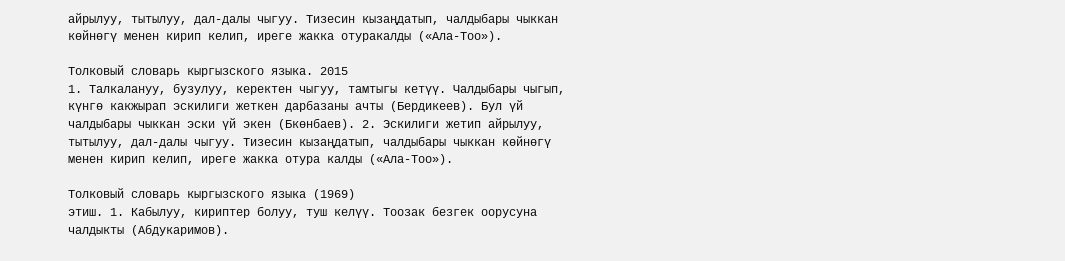айрылуу, тытылуу, дал-далы чыгуу. Тизесин кызаңдатып, чалдыбары чыккан көйнөгү менен кирип келип, иреге жакка отуракалды («Ала-Тоо»).

Толковый словарь кыргызского языка. 2015
1. Талкалануу, бузулуу, керектен чыгуу, тамтыгы кетүү. Чалдыбары чыгып, күнгө какжырап эскилиги жеткен дарбазаны ачты (Бердикеев). Бул үй чалдыбары чыккан эски үй экен (Бкөнбаев). 2. Эскилиги жетип айрылуу, тытылуу, дал-далы чыгуу. Тизесин кызаңдатып, чалдыбары чыккан көйнөгү менен кирип келип, иреге жакка отура калды («Ала-Тоо»).

Толковый словарь кыргызского языка (1969)
этиш. 1. Кабылуу, кириптер болуу, туш келүү. Тоозак безгек оорусуна чалдыкты (Абдукаримов).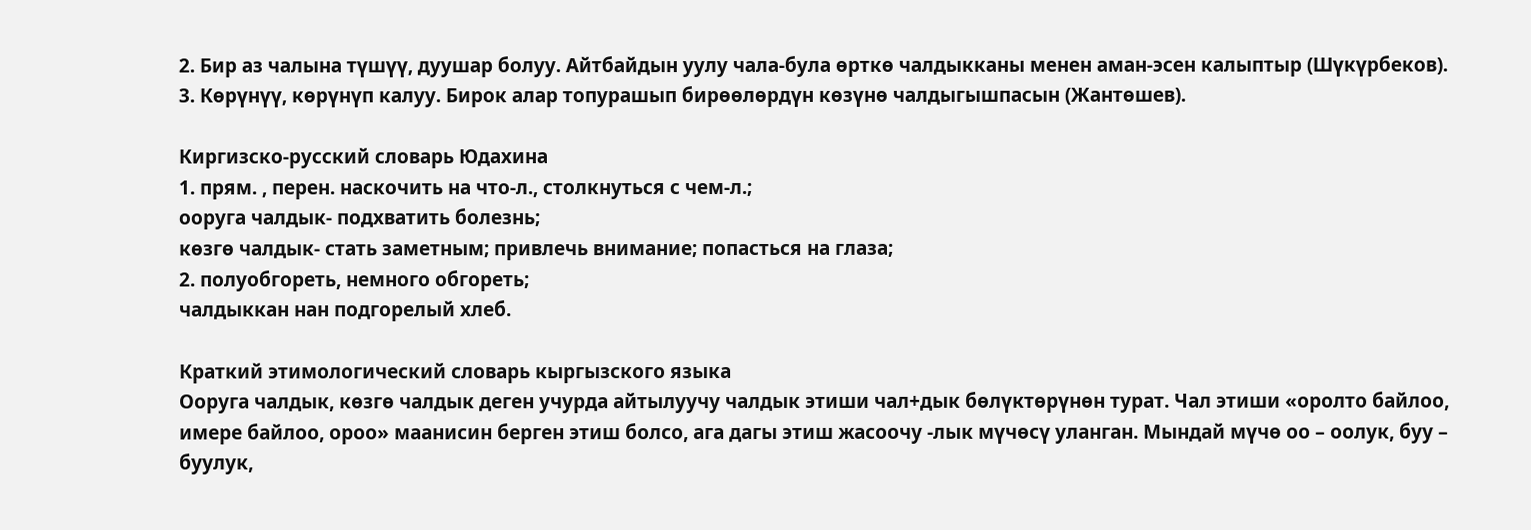2. Бир аз чалына түшүү, дуушар болуу. Айтбайдын уулу чала-була өрткө чалдыкканы менен аман-эсен калыптыр (Шүкүрбеков).
3. Көрүнүү, көрүнүп калуу. Бирок алар топурашып бирөөлөрдүн көзүнө чалдыгышпасын (Жантөшев).

Киргизско-русский словарь Юдахина
1. прям. , перен. наскочить на что-л., столкнуться с чем-л.;
ооруга чалдык- подхватить болезнь;
көзгө чалдык- стать заметным; привлечь внимание; попасться на глаза;
2. полуобгореть, немного обгореть;
чалдыккан нан подгорелый хлеб.

Краткий этимологический словарь кыргызского языка
Ооруга чалдык, көзгө чалдык деген учурда айтылуучу чалдык этиши чал+дык бөлүктөрүнөн турат. Чал этиши «оролто байлоо, имере байлоо, ороо» маанисин берген этиш болсо, ага дагы этиш жасоочу -лык мүчөсү уланган. Мындай мүчө оо – оолук, буу – буулук,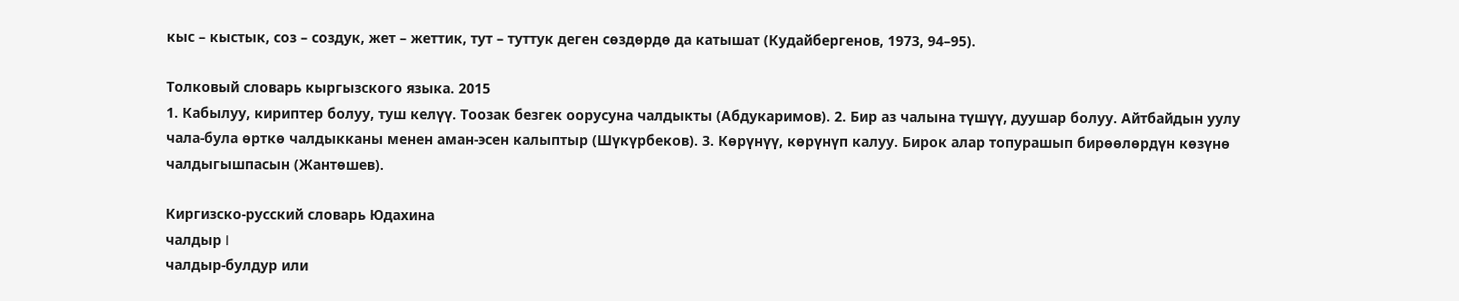кыс – кыстык, соз – создук, жет – жеттик, тут – туттук деген сөздөрдө да катышат (Кудайбергенов, 1973, 94–95).

Толковый словарь кыргызского языка. 2015
1. Кабылуу, кириптер болуу, туш келүү. Тоозак безгек оорусуна чалдыкты (Абдукаримов). 2. Бир аз чалына түшүү, дуушар болуу. Айтбайдын уулу чала-була өрткө чалдыкканы менен аман-эсен калыптыр (Шүкүрбеков). 3. Көрүнүү, көрүнүп калуу. Бирок алар топурашып бирөөлөрдүн көзүнө чалдыгышпасын (Жантөшев).

Киргизско-русский словарь Юдахина
чалдыр I
чалдыр-булдур или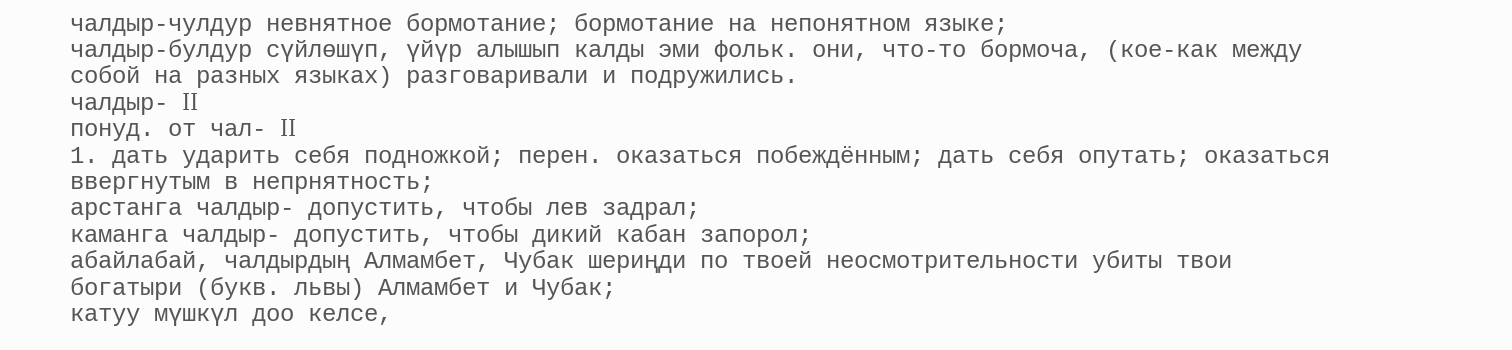чалдыр-чулдур невнятное бормотание; бормотание на непонятном языке;
чалдыр-булдур сүйлөшүп, үйүр алышып калды эми фольк. они, что-то бормоча, (кое-как между собой на разных языках) разговаривали и подружились.
чалдыр- II
понуд. от чал- II
1. дать ударить себя подножкой; перен. оказаться побеждённым; дать себя опутать; оказаться ввергнутым в непрнятность;
арстанга чалдыр- допустить, чтобы лев задрал;
каманга чалдыр- допустить, чтобы дикий кабан запорол;
абайлабай, чалдырдың Алмамбет, Чубак шериңди по твоей неосмотрительности убиты твои богатыри (букв. львы) Алмамбет и Чубак;
катуу мүшкүл доо келсе,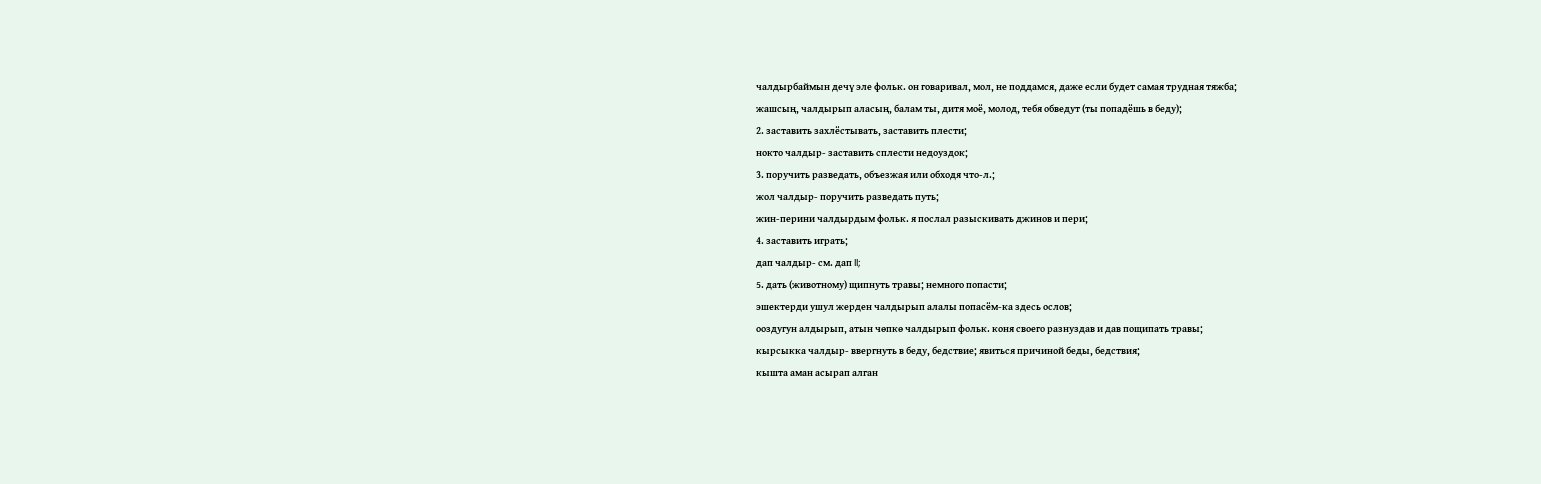чалдырбаймын дечү эле фольк. он говаривал, мол, не поддамся, даже если будет самая трудная тяжба;
жашсың, чалдырып аласың, балам ты, дитя моё, молод, тебя обведут (ты попадёшь в беду);
2. заставить захлёстывать, заставить плести;
нокто чалдыр- заставить сплести недоуздок;
3. поручить разведать, объезжая или обходя что-л.;
жол чалдыр- поручить разведать путь;
жин-перини чалдырдым фольк. я послал разыскивать джинов и пери;
4. заставить играть;
дап чалдыр- см. дап II;
5. дать (животному) щипнуть травы; немного попасти;
эшектерди ушул жерден чалдырып алалы попасём-ка здесь ослов;
ооздугун алдырып, атын чөпкө чалдырып фольк. коня своего разнуздав и дав пощипать травы;
кырсыкка чалдыр- ввергнуть в беду, бедствие; явиться причиной беды, бедствия;
кышта аман асырап алган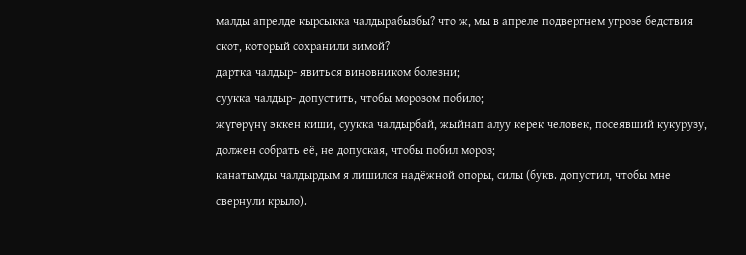малды апрелде кырсыкка чалдырабызбы? что ж, мы в апреле подвергнем угрозе бедствия скот, который сохранили зимой?
дартка чалдыр- явиться виновником болезни;
суукка чалдыр- допустить, чтобы морозом побило;
жүгөрүнү эккен киши, суукка чалдырбай, жыйнап алуу керек человек, посеявший кукурузу, должен собрать её, не допуская, чтобы побил мороз;
канатымды чалдырдым я лишился надёжной опоры, силы (букв. допустил, чтобы мне свернули крыло).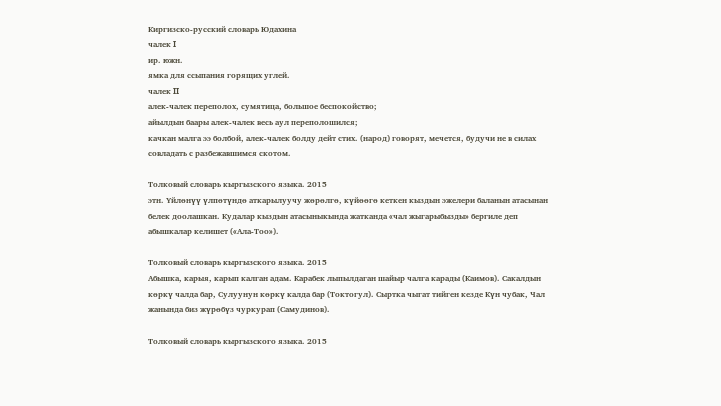Киргизско-русский словарь Юдахина
чалек I
ир. южн.
ямка для ссыпания горящих углей.
чалек II
алек-чалек переполох, сумятица, большое беспокойство;
айылдын баары алек-чалек весь аул переполошился;
качкан малга ээ болбой, алек-чалек болду дейт стих. (народ) говорят, мечется, будучи не в силах совладать с разбежавшимся скотом.

Толковый словарь кыргызского языка. 2015
этн. Үйлөнүү үлпөтүндө аткарылуучу жөрөлгө, күйөөгө кеткен кыздын эжелери баланын атасынан белек доолашкан. Кудалар кыздын атасыныкында жатканда «чал жыгарыбызды» бергиле деп абышкалар келишет («Ала-Тоо»).

Толковый словарь кыргызского языка. 2015
Абышка, карыя, карып калган адам. Карабек лыпылдаган шайыр чалга карады (Каимов). Сакалдын көркү чалда бар, Сулуунун көркү калда бар (Токтогул). Сыртка чыгат тийген кезде Күн чубак, Чал жанында биз жүрөбүз чуркурап (Самудинов).

Толковый словарь кыргызского языка. 2015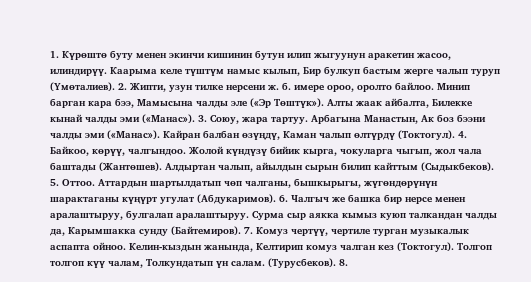1. Күрөштө буту менен экинчи кишинин бутун илип жыгуунун аракетин жасоо, илиндирүү. Каарыма келе түштүм намыс кылып, Бир булкуп бастым жерге чалып туруп (Үмөталиев). 2. Жипти, узун тилке нерсени ж. б. имере ороо, оролто байлоо. Минип барган кара бээ, Мамысына чалды эле («Эр Төштүк»). Алты жаак айбалта, Билекке кынай чалды эми («Манас»). 3. Союу, жара тартуу. Арбагына Манастын, Ак боз бээни чалды эми («Манас»). Кайран балбан өзүңдү, Каман чалып өлтүрдү (Токтогул). 4. Байкоо, көрүү, чалгындоо. Жолой күндүзү бийик кырга, чокуларга чыгып, жол чала баштады (Жантөшев). Алдыртан чалып, айылдын сырын билип кайттым (Сыдыкбеков). 5. Оттоо. Аттардын шартылдатып чөп чалганы, бышкырыгы, жүгөндөрүнүн шарактаганы күңүрт угулат (Абдукаримов). 6. Чалгыч же башка бир нерсе менен аралаштыруу, булгалап аралаштыруу. Сурма сыр аякка кымыз куюп талкандан чалды да, Карымшакка сунду (Байтемиров). 7. Комуз чертүү, чертиле турган музыкалык аспапта ойноо. Келин-кыздын жанында, Келтирип комуз чалган кез (Токтогул). Толгоп толгоп күү чалам, Толкундатып үн салам. (Турусбеков). 8.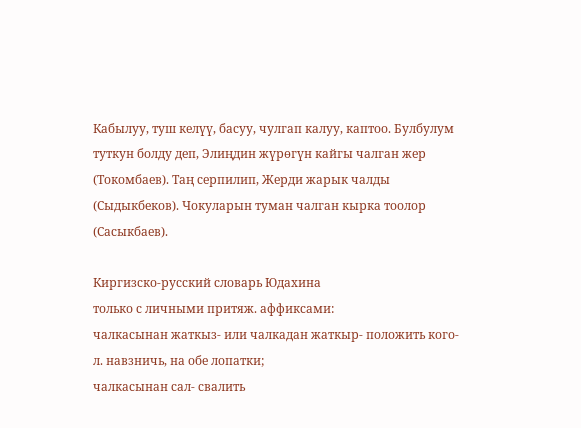Кабылуу, туш келүү, басуу, чулгап калуу, каптоо. Булбулум туткун болду деп, Элиңдин жүрөгүн кайгы чалган жер (Токомбаев). Таң серпилип, Жерди жарык чалды (Сыдыкбеков). Чокуларын туман чалган кырка тоолор (Сасыкбаев).

Киргизско-русский словарь Юдахина
только с личными притяж. аффиксами:
чалкасынан жаткыз- или чалкадан жаткыр- положить кого-л. навзничь, на обе лопатки;
чалкасынан сал- свалить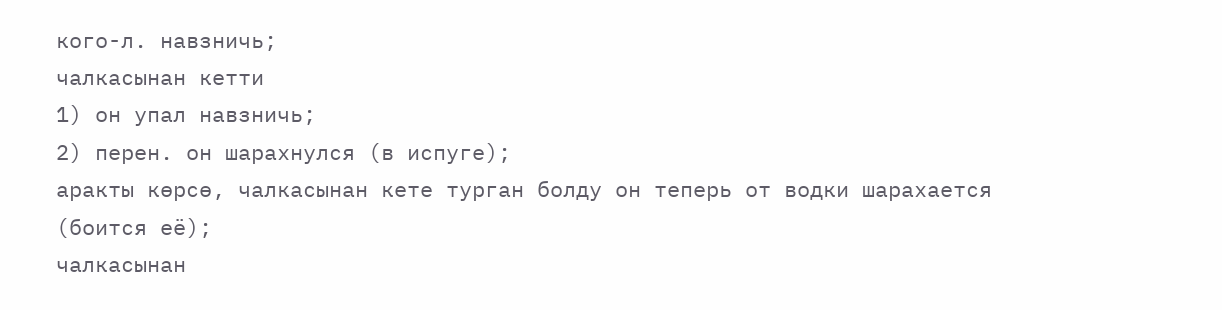кого-л. навзничь;
чалкасынан кетти
1) он упал навзничь;
2) перен. он шарахнулся (в испуге);
аракты көрсө, чалкасынан кете турган болду он теперь от водки шарахается (боится её);
чалкасынан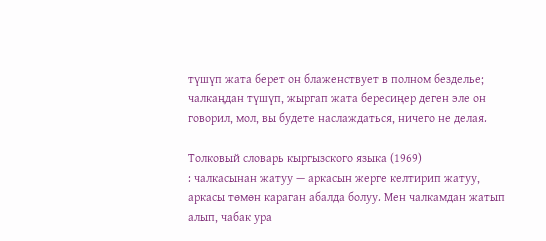түшүп жата берет он блаженствует в полном безделье;
чалкаңдан түшүп, жыргап жата бересиңер деген эле он говорил, мол, вы будете наслаждаться, ничего не делая.

Толковый словарь кыргызского языка (1969)
: чалкасынан жатуу — аркасын жерге келтирип жатуу, аркасы төмөн караган абалда болуу. Мен чалкамдан жатып алып, чабак ура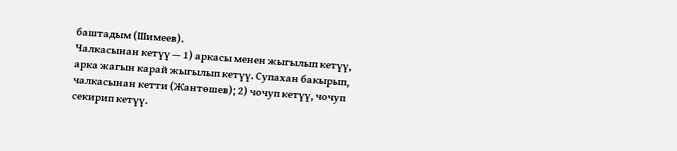баштадым (Шимеев).
Чалкасынан кетүү — 1) аркасы менен жыгылып кетүү, арка жагын карай жыгылып кетүү. Супахан бакырып, чалкасынан кетти (Жантөшев); 2) чочуп кетүү, чочуп секирип кетүү.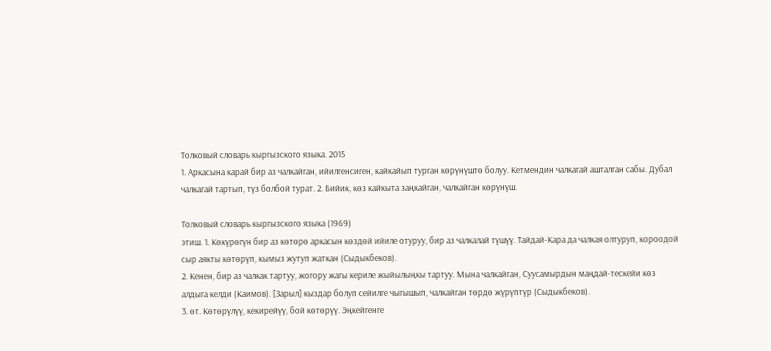Толковый словарь кыргызского языка. 2015
1. Аркасына карай бир аз чалкайган, ийилгенсиген, кайкайып турган көрүнүштө болуу. Кетмендин чалкагай ашталган сабы. Дубал чалкагай тартып, түз болбой турат. 2. Бийик, көз кайкыта заңкайган, чалкайган көрүнүш.

Толковый словарь кыргызского языка (1969)
этиш. 1. Көкүрөгүн бир аз көтөрө аркасын көздөй ийиле отуруу, бир аз чалкалай түшүү. Тайдай-Кара да чалкая олтуруп, короодой сыр аякты көтөрүп, кымыз жутуп жаткан (Сыдыкбеков).
2. Кенен, бир аз чалкак тартуу, жогору жагы кериле жыйылыңкы тартуу. Мына чалкайган, Суусамырдын маңдай-тескейи көз алдыга келди (Каимов). [Зарыл] кыздар болуп сейилге чыгышып, чалкайган төрдө жүрүптүр (Сыдыкбеков).
3. өт. Көтөрүлүү, кекирейүү, бой көтөрүү. Эңкейгенге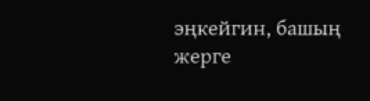эңкейгин, башың жерге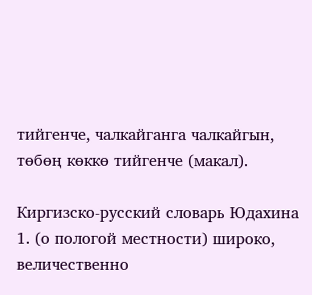тийгенче, чалкайганга чалкайгын, төбөң көккө тийгенче (макал).

Киргизско-русский словарь Юдахина
1. (о пологой местности) широко, величественно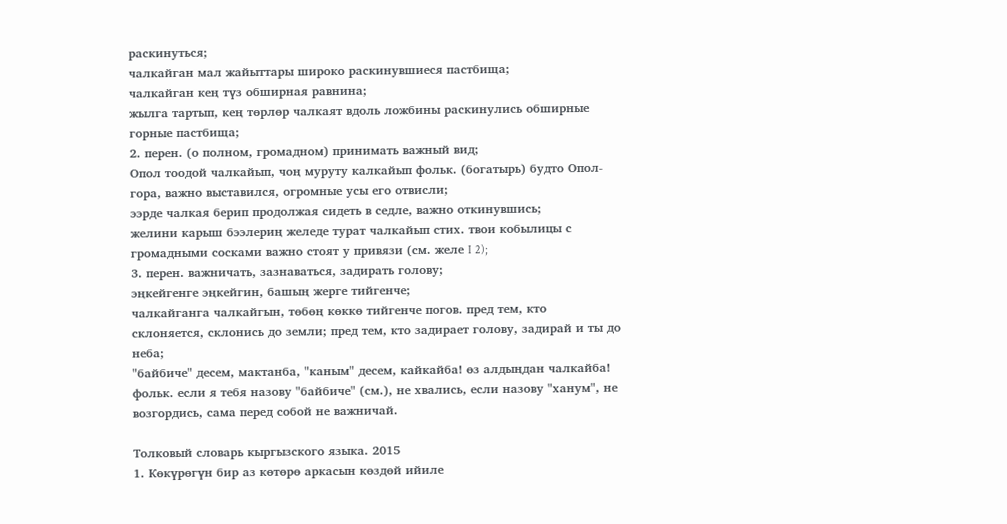раскинуться;
чалкайган мал жайыттары широко раскинувшиеся пастбища;
чалкайган кең түз обширная равнина;
жылга тартып, кең төрлөр чалкаят вдоль ложбины раскинулись обширные горные пастбища;
2. перен. (о полном, громадном) принимать важный вид;
Опол тоодой чалкайып, чоң муруту калкайып фольк. (богатырь) будто Опол-гора, важно выставился, огромные усы его отвисли;
ээрде чалкая берип продолжая сидеть в седле, важно откинувшись;
желини карыш бээлериң желеде турат чалкайып стих. твои кобылицы с громадными сосками важно стоят у привязи (см. желе I 2);
3. перен. важничать, зазнаваться, задирать голову;
эңкейгенге эңкейгин, башың жерге тийгенче;
чалкайганга чалкайгын, төбөң көккө тийгенче погов. пред тем, кто склоняется, склонись до земли; пред тем, кто задирает голову, задирай и ты до неба;
"байбиче" десем, мактанба, "каным" десем, кайкайба! өз алдыңдан чалкайба! фольк. если я тебя назову "байбиче" (см.), не хвались, если назову "ханум", не возгордись, сама перед собой не важничай.

Толковый словарь кыргызского языка. 2015
1. Көкүрөгүн бир аз көтөрө аркасын көздөй ийиле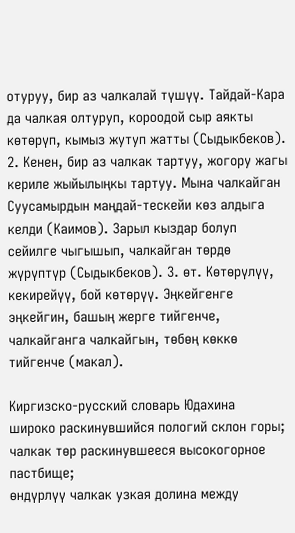отуруу, бир аз чалкалай түшүү. Тайдай-Кара да чалкая олтуруп, короодой сыр аякты көтөрүп, кымыз жутуп жатты (Сыдыкбеков). 2. Кенен, бир аз чалкак тартуу, жогору жагы кериле жыйылыңкы тартуу. Мына чалкайган Суусамырдын маңдай-тескейи көз алдыга келди (Каимов). Зарыл кыздар болуп сейилге чыгышып, чалкайган төрдө жүрүптүр (Сыдыкбеков). 3. өт. Көтөрүлүү, кекирейүү, бой көтөрүү. Эңкейгенге эңкейгин, башың жерге тийгенче, чалкайганга чалкайгын, төбөң көккө тийгенче (макал).

Киргизско-русский словарь Юдахина
широко раскинувшийся пологий склон горы;
чалкак төр раскинувшееся высокогорное пастбище;
өндүрлүү чалкак узкая долина между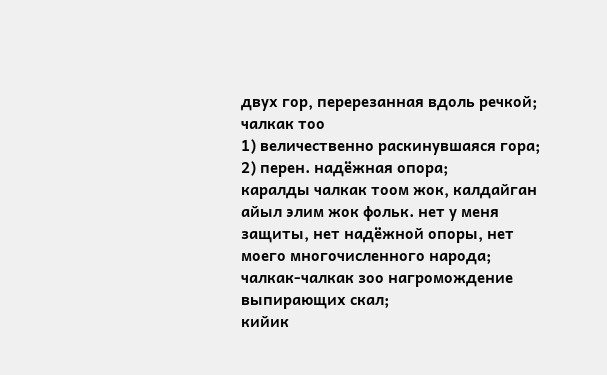двух гор, перерезанная вдоль речкой;
чалкак тоо
1) величественно раскинувшаяся гора;
2) перен. надёжная опора;
каралды чалкак тоом жок, калдайган айыл элим жок фольк. нет у меня защиты, нет надёжной опоры, нет моего многочисленного народа;
чалкак-чалкак зоо нагромождение выпирающих скал;
кийик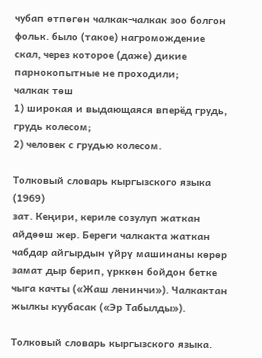чубап өтпөгөн чалкак-чалкак зоо болгон фольк. было (такое) нагромождение скал, через которое (даже) дикие парнокопытные не проходили;
чалкак төш
1) широкая и выдающаяся вперёд грудь, грудь колесом;
2) человек с грудью колесом.

Толковый словарь кыргызского языка (1969)
зат. Кеңири, кериле созулуп жаткан айдөөш жер. Береги чалкакта жаткан чабдар айгырдын үйрү машинаны көрөр замат дыр берип, үрккөн бойдон бетке чыга качты («Жаш ленинчи»). Чалкактан жылкы куубасак («Эр Табылды»).

Толковый словарь кыргызского языка.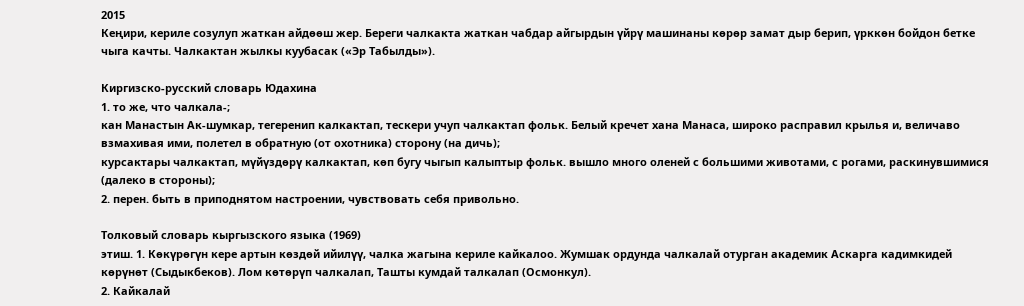2015
Кеңири, кериле созулуп жаткан айдөөш жер. Береги чалкакта жаткан чабдар айгырдын үйрү машинаны көрөр замат дыр берип, үрккөн бойдон бетке чыга качты. Чалкактан жылкы куубасак («Эр Табылды»).

Киргизско-русский словарь Юдахина
1. то же, что чалкала-;
кан Манастын Ак-шумкар, тегеренип калкактап, тескери учуп чалкактап фольк. Белый кречет хана Манаса, широко расправил крылья и, величаво взмахивая ими, полетел в обратную (от охотника) сторону (на дичь);
курсактары чалкактап, мүйүздөрү калкактап, көп бугу чыгып калыптыр фольк. вышло много оленей с большими животами, с рогами, раскинувшимися (далеко в стороны);
2. перен. быть в приподнятом настроении, чувствовать себя привольно.

Толковый словарь кыргызского языка (1969)
этиш. 1. Көкүрөгүн кере артын көздөй ийилүү, чалка жагына кериле кайкалоо. Жумшак ордунда чалкалай отурган академик Аскарга кадимкидей көрүнөт (Сыдыкбеков). Лом көтөрүп чалкалап, Ташты кумдай талкалап (Осмонкул).
2. Кайкалай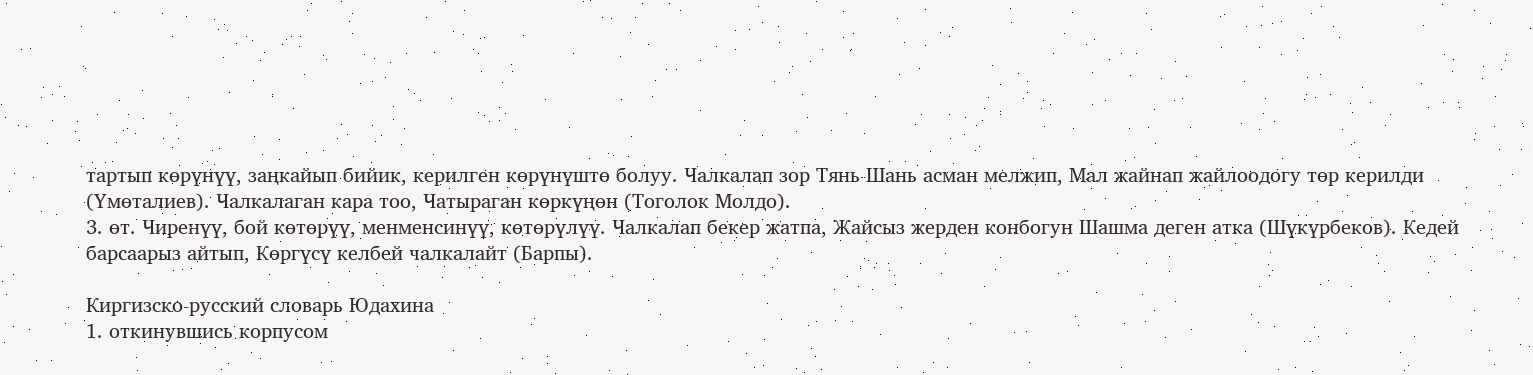тартып көрүнүү, заңкайып бийик, керилген көрүнүштө болуу. Чалкалап зор Тянь-Шань асман мелжип, Мал жайнап жайлоодогу төр керилди (Үмөталиев). Чалкалаган кара тоо, Чатыраган көркүңөн (Тоголок Молдо).
3. өт. Чиренүү, бой көтөрүү, менменсинүү, көтөрүлүү. Чалкалап бекер жатпа, Жайсыз жерден конбогун Шашма деген атка (Шүкүрбеков). Кедей барсаарыз айтып, Көргүсү келбей чалкалайт (Барпы).

Киргизско-русский словарь Юдахина
1. откинувшись корпусом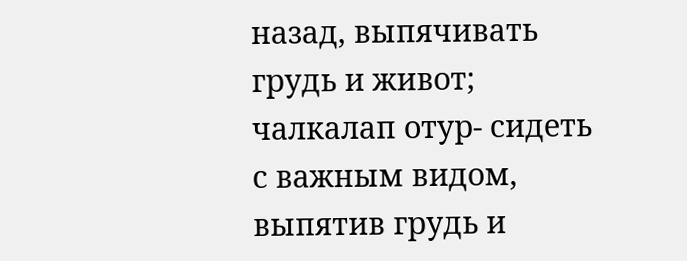назад, выпячивать грудь и живот;
чалкалап отур- сидеть с важным видом, выпятив грудь и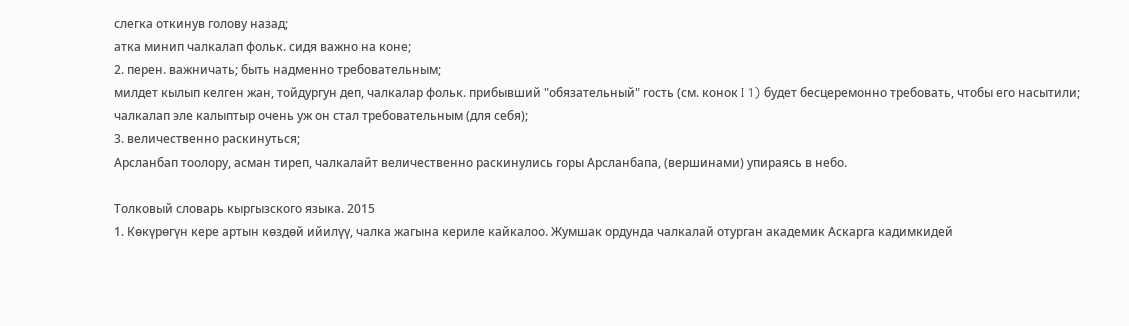слегка откинув голову назад;
атка минип чалкалап фольк. сидя важно на коне;
2. перен. важничать; быть надменно требовательным;
милдет кылып келген жан, тойдургун деп, чалкалар фольк. прибывший "обязательный" гость (см. конок I 1) будет бесцеремонно требовать, чтобы его насытили;
чалкалап эле калыптыр очень уж он стал требовательным (для себя);
3. величественно раскинуться;
Арсланбап тоолору, асман тиреп, чалкалайт величественно раскинулись горы Арсланбапа, (вершинами) упираясь в небо.

Толковый словарь кыргызского языка. 2015
1. Көкүрөгүн кере артын көздөй ийилүү, чалка жагына кериле кайкалоо. Жумшак ордунда чалкалай отурган академик Аскарга кадимкидей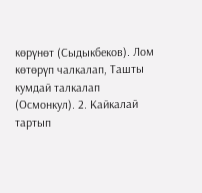көрүнөт (Сыдыкбеков). Лом көтөрүп чалкалап, Ташты кумдай талкалап (Осмонкул). 2. Кайкалай тартып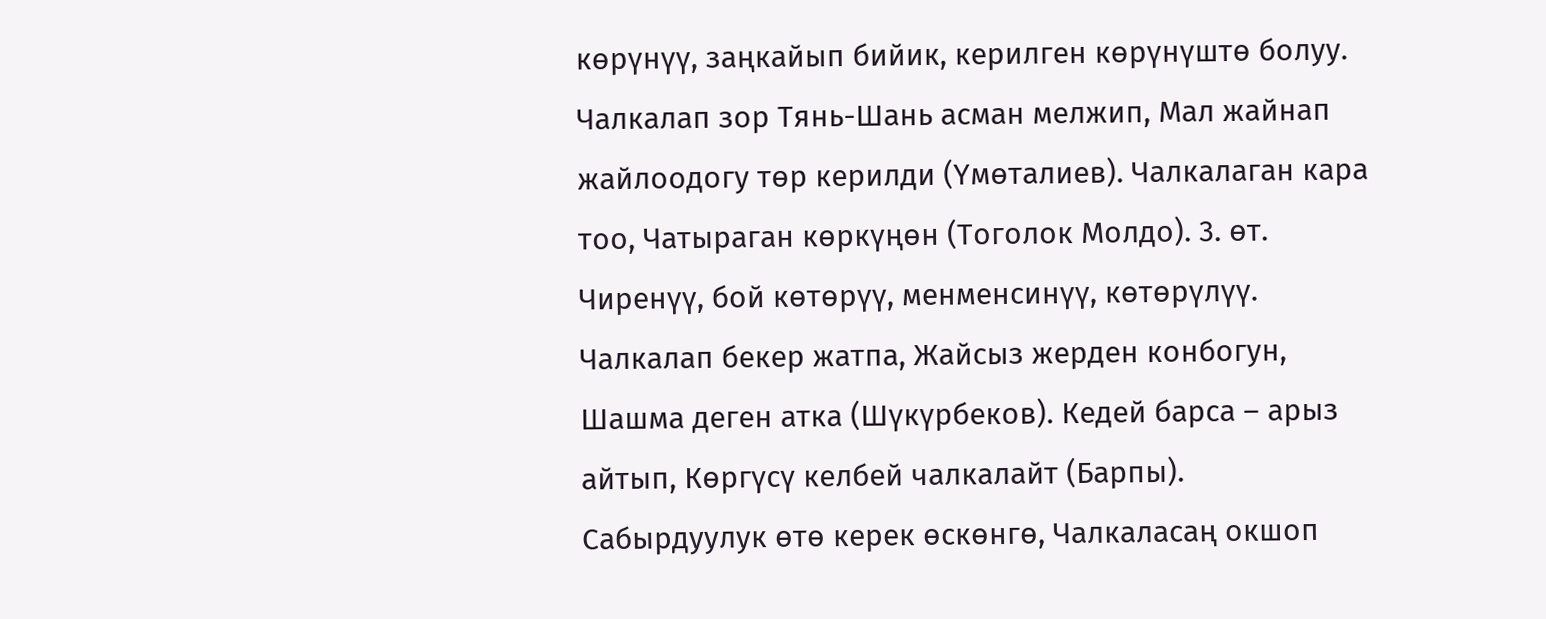көрүнүү, заңкайып бийик, керилген көрүнүштө болуу. Чалкалап зор Тянь-Шань асман мелжип, Мал жайнап жайлоодогу төр керилди (Үмөталиев). Чалкалаган кара тоо, Чатыраган көркүңөн (Тоголок Молдо). 3. өт. Чиренүү, бой көтөрүү, менменсинүү, көтөрүлүү. Чалкалап бекер жатпа, Жайсыз жерден конбогун, Шашма деген атка (Шүкүрбеков). Кедей барса – арыз айтып, Көргүсү келбей чалкалайт (Барпы). Сабырдуулук өтө керек өскөнгө, Чалкаласаң окшоп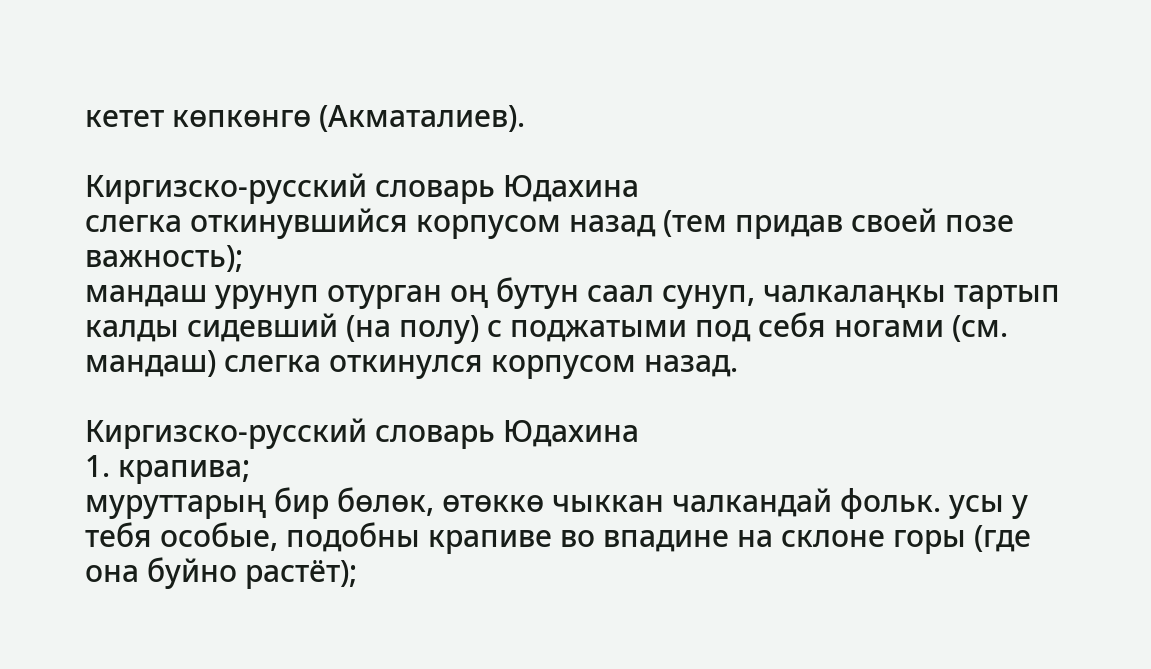кетет көпкөнгө (Акматалиев).

Киргизско-русский словарь Юдахина
слегка откинувшийся корпусом назад (тем придав своей позе важность);
мандаш урунуп отурган оң бутун саал сунуп, чалкалаңкы тартып калды сидевший (на полу) с поджатыми под себя ногами (см. мандаш) слегка откинулся корпусом назад.

Киргизско-русский словарь Юдахина
1. крапива;
муруттарың бир бөлөк, өтөккө чыккан чалкандай фольк. усы у тебя особые, подобны крапиве во впадине на склоне горы (где она буйно растёт);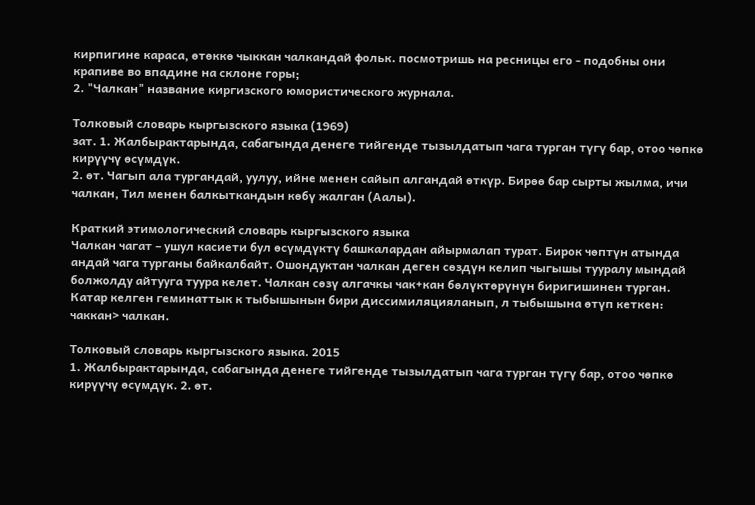кирпигине караса, өтөккө чыккан чалкандай фольк. посмотришь на ресницы его - подобны они крапиве во впадине на склоне горы;
2. "Чалкан" название киргизского юмористического журнала.

Толковый словарь кыргызского языка (1969)
зат. 1. Жалбырактарында, сабагында денеге тийгенде тызылдатып чага турган түгү бар, отоо чөпкө кирүүчү өсүмдүк.
2. өт. Чагып ала тургандай, уулуу, ийне менен сайып алгандай өткүр. Бирөө бар сырты жылма, ичи чалкан, Тил менен балкыткандын көбү жалган (Аалы).

Краткий этимологический словарь кыргызского языка
Чалкан чагат – ушул касиети бул өсүмдүктү башкалардан айырмалап турат. Бирок чөптүн атында андай чага турганы байкалбайт. Ошондуктан чалкан деген сөздүн келип чыгышы тууралу мындай болжолду айтууга туура келет. Чалкан сөзү алгачкы чак+кан бөлүктөрүнүн биригишинен турган. Катар келген геминаттык к тыбышынын бири диссимиляцияланып, л тыбышына өтүп кеткен: чаккан> чалкан.

Толковый словарь кыргызского языка. 2015
1. Жалбырактарында, сабагында денеге тийгенде тызылдатып чага турган түгү бар, отоо чөпкө кирүүчү өсүмдүк. 2. өт.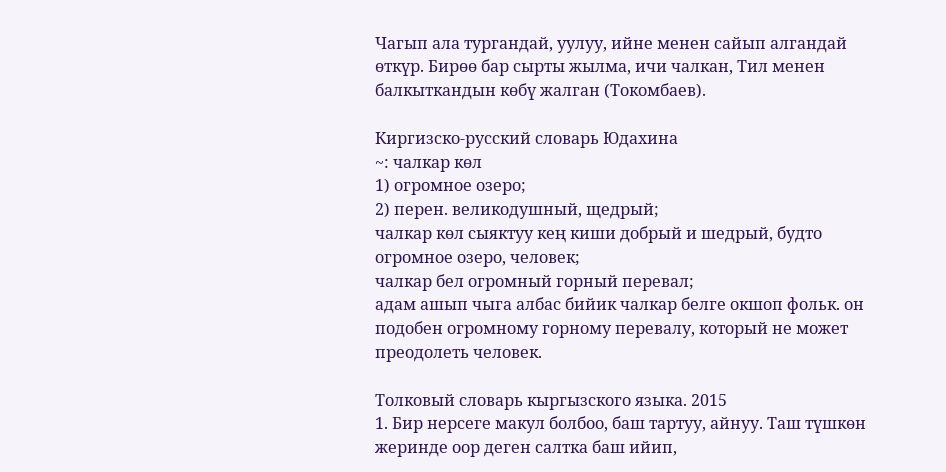Чагып ала тургандай, уулуу, ийне менен сайып алгандай өткүр. Бирөө бар сырты жылма, ичи чалкан, Тил менен балкыткандын көбү жалган (Токомбаев).

Киргизско-русский словарь Юдахина
~: чалкар көл
1) огромное озеро;
2) перен. великодушный, щедрый;
чалкар көл сыяктуу кең киши добрый и шедрый, будто огромное озеро, человек;
чалкар бел огромный горный перевал;
адам ашып чыга албас бийик чалкар белге окшоп фольк. он подобен огромному горному перевалу, который не может преодолеть человек.

Толковый словарь кыргызского языка. 2015
1. Бир нерсеге макул болбоо, баш тартуу, айнуу. Таш түшкөн жеринде оор деген салтка баш ийип,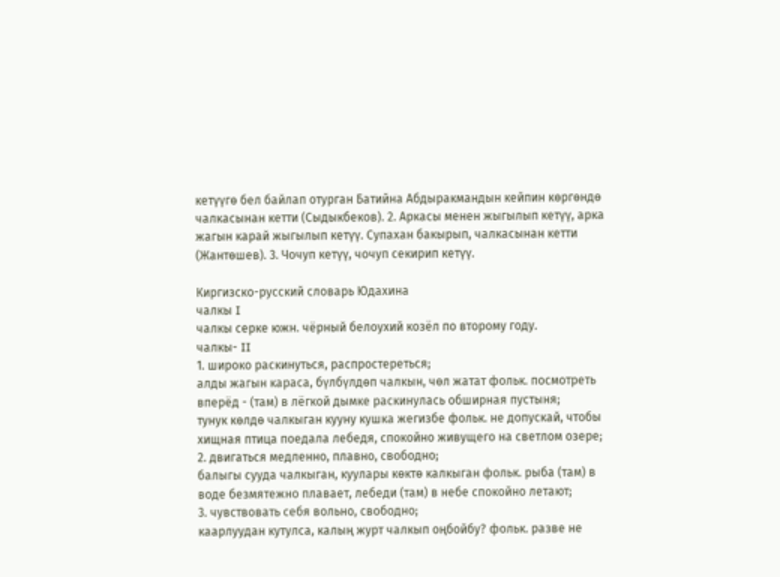кетүүгө бел байлап отурган Батийна Абдыракмандын кейпин көргөндө чалкасынан кетти (Сыдыкбеков). 2. Аркасы менен жыгылып кетүү, арка жагын карай жыгылып кетүү. Супахан бакырып, чалкасынан кетти (Жантөшев). 3. Чочуп кетүү, чочуп секирип кетүү.

Киргизско-русский словарь Юдахина
чалкы I
чалкы серке южн. чёрный белоухий козёл по второму году.
чалкы- II
1. широко раскинуться, распростереться;
алды жагын караса, бүлбүлдөп чалкын, чөл жатат фольк. посмотреть вперёд - (там) в лёгкой дымке раскинулась обширная пустыня;
тунук көлдө чалкыган кууну кушка жегизбе фольк. не допускай, чтобы хищная птица поедала лебедя, спокойно живущего на светлом озере;
2. двигаться медленно, плавно, свободно;
балыгы сууда чалкыган, куулары көктө калкыган фольк. рыба (там) в воде безмятежно плавает, лебеди (там) в небе спокойно летают;
3. чувствовать себя вольно, свободно;
каарлуудан кутулса, калың журт чалкып оңбойбу? фольк. разве не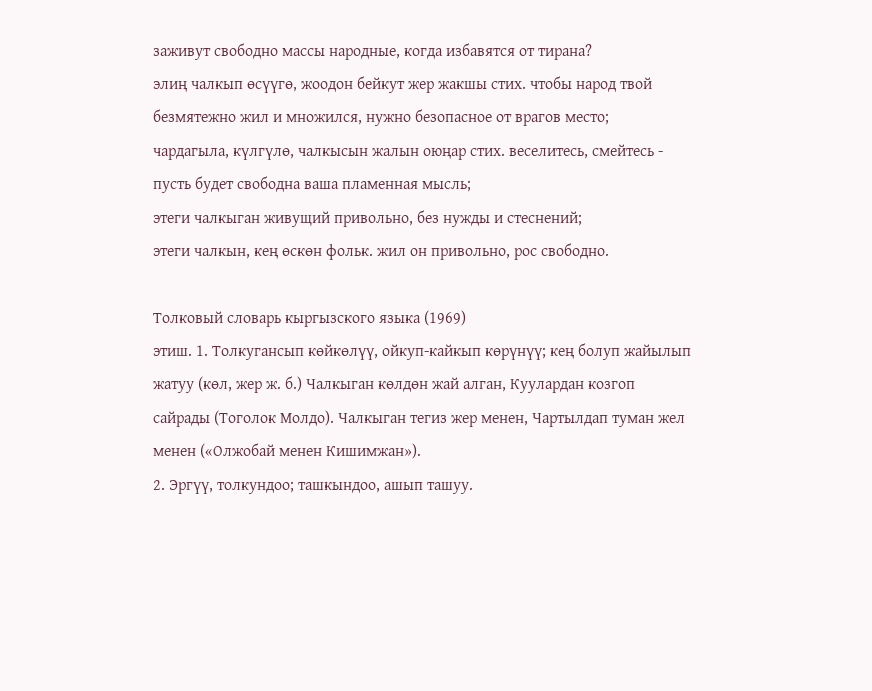заживут свободно массы народные, когда избавятся от тирана?
элиң чалкып өсүүгө, жоодон бейкут жер жакшы стих. чтобы народ твой безмятежно жил и множился, нужно безопасное от врагов место;
чардагыла, күлгүлө, чалкысын жалын оюңар стих. веселитесь, смейтесь - пусть будет свободна ваша пламенная мысль;
этеги чалкыган живущий привольно, без нужды и стеснений;
этеги чалкын, кең өскөн фольк. жил он привольно, рос свободно.

Толковый словарь кыргызского языка (1969)
этиш. 1. Толкугансып көйкөлүү, ойкуп-кайкып көрүнүү; кең болуп жайылып жатуу (көл, жер ж. б.) Чалкыган көлдөн жай алган, Куулардан козгоп сайрады (Тоголок Молдо). Чалкыган тегиз жер менен, Чартылдап туман жел менен («Олжобай менен Кишимжан»).
2. Эргүү, толкундоо; ташкындоо, ашып ташуу.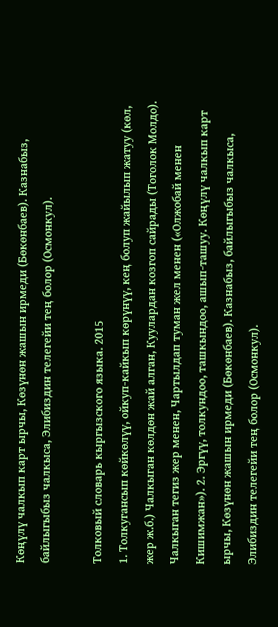Көңүлү чалкып карт ырчы, Көзүнөн жашын ирмеди (Бөкөнбаев). Казнабыз, байлыгыбыз чалкыса, Элибиздин телегейи тең болор (Осмонкул).

Толковый словарь кыргызского языка. 2015
1. Толкугансып көйкөлүү, ойкуп-кайкып көрүнүү, кең болуп жайылып жатуу (көл, жер ж.б.) Чалкыган көлдөн жай алган, Куулардан козгоп сайрады (Тоголок Молдо). Чалкыган тегиз жер менен, Чартылдап туман жел менен («Олжобай менен Кишимжан»). 2. Эргүү, толкундоо, ташкындоо, ашып-ташуу. Көңүлү чалкып карт ырчы, Көзүнөн жашын ирмеди (Бөкөнбаев). Казнабыз, байлыгыбыз чалкыса, Элибиздин телегейи тең болор (Осмонкул).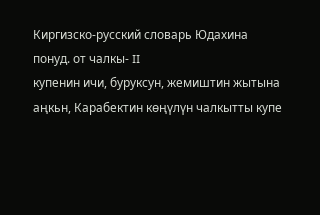Киргизско-русский словарь Юдахина
понуд. от чалкы- II
купенин ичи, буруксун, жемиштин жытына аңкьн, Карабектин көңүлүн чалкытты купе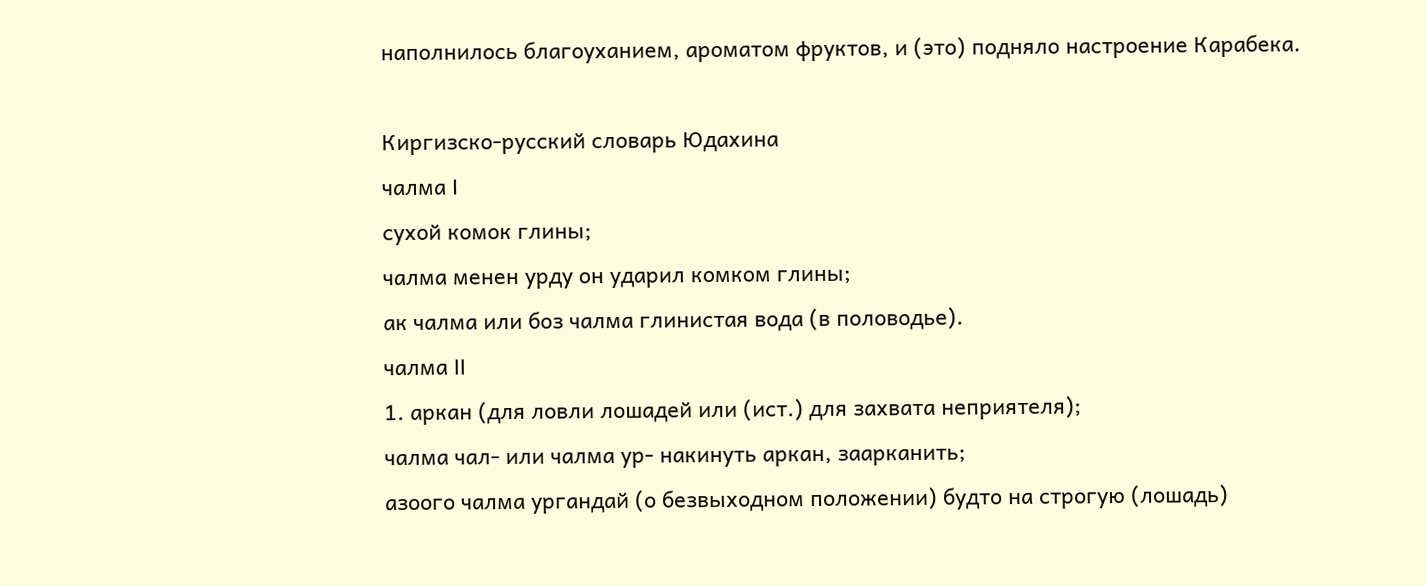наполнилось благоуханием, ароматом фруктов, и (это) подняло настроение Карабека.

Киргизско-русский словарь Юдахина
чалма I
сухой комок глины;
чалма менен урду он ударил комком глины;
ак чалма или боз чалма глинистая вода (в половодье).
чалма II
1. аркан (для ловли лошадей или (ист.) для захвата неприятеля);
чалма чал- или чалма ур- накинуть аркан, заарканить;
азоого чалма ургандай (о безвыходном положении) будто на строгую (лошадь)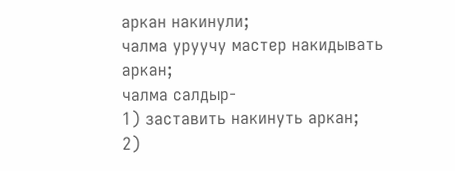аркан накинули;
чалма уруучу мастер накидывать аркан;
чалма салдыр-
1) заставить накинуть аркан;
2)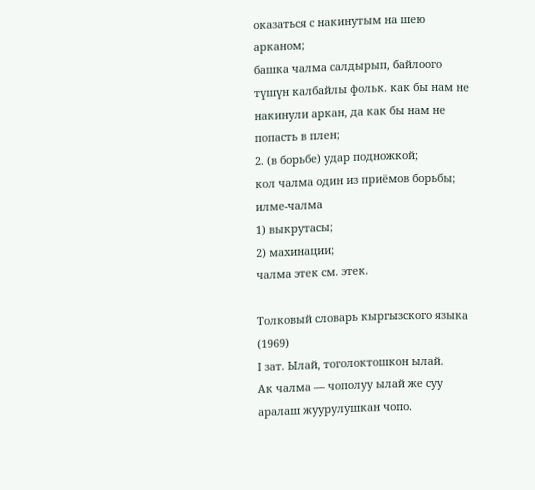оказаться с накинутым на шею арканом;
башка чалма салдырып, байлоого түшүн калбайлы фольк. как бы нам не накинули аркан, да как бы нам не попасть в плен;
2. (в борьбе) удар подножкой;
кол чалма один из приёмов борьбы;
илме-чалма
1) выкрутасы;
2) махинации;
чалма этек см. этек.

Толковый словарь кыргызского языка (1969)
I зат. Ылай, тоголоктошкон ылай.
Ак чалма — чополуу ылай же суу аралаш жуурулушкан чопо.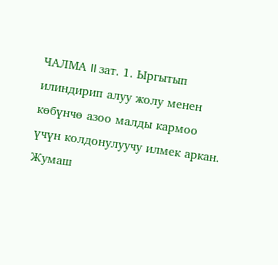ЧАЛМА II зат. 1. Ыргытып илиндирип алуу жолу менен көбүнчө азоо малды кармоо үчүн колдонулуучу илмек аркан. Жумаш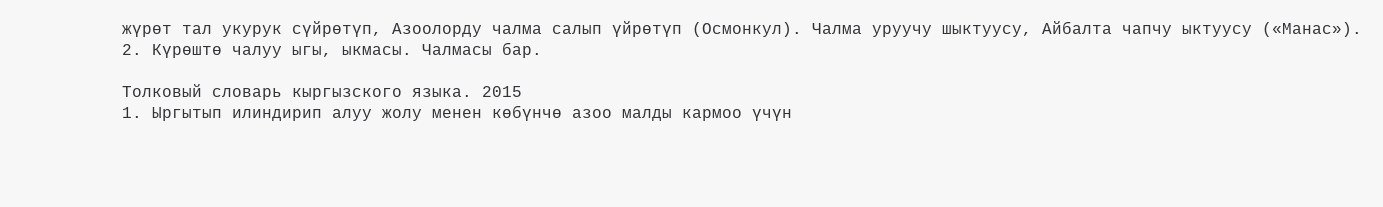жүрөт тал укурук сүйрөтүп, Азоолорду чалма салып үйрөтүп (Осмонкул). Чалма уруучу шыктуусу, Айбалта чапчу ыктуусу («Манас»).
2. Күрөштө чалуу ыгы, ыкмасы. Чалмасы бар.

Толковый словарь кыргызского языка. 2015
1. Ыргытып илиндирип алуу жолу менен көбүнчө азоо малды кармоо үчүн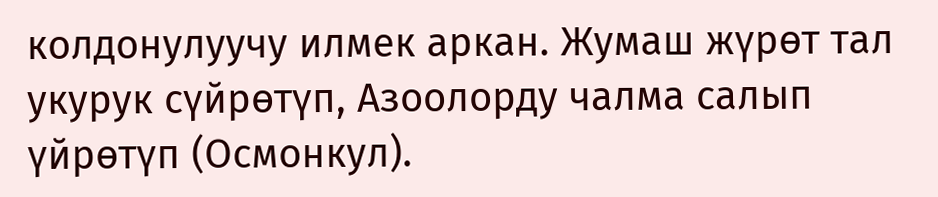колдонулуучу илмек аркан. Жумаш жүрөт тал укурук сүйрөтүп, Азоолорду чалма салып үйрөтүп (Осмонкул).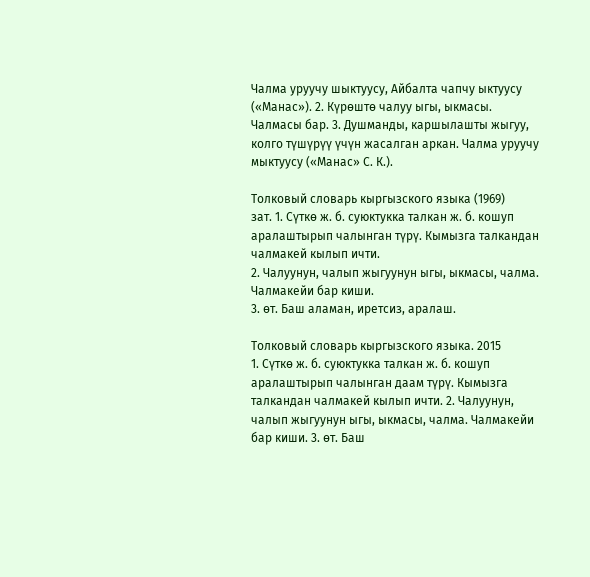Чалма уруучу шыктуусу, Айбалта чапчу ыктуусу («Манас»). 2. Күрөштө чалуу ыгы, ыкмасы. Чалмасы бар. 3. Душманды, каршылашты жыгуу, колго түшүрүү үчүн жасалган аркан. Чалма уруучу мыктуусу («Манас» С. К.).

Толковый словарь кыргызского языка (1969)
зат. 1. Сүткө ж. б. суюктукка талкан ж. б. кошуп аралаштырып чалынган түрү. Кымызга талкандан чалмакей кылып ичти.
2. Чалуунун, чалып жыгуунун ыгы, ыкмасы, чалма. Чалмакейи бар киши.
3. өт. Баш аламан, иретсиз, аралаш.

Толковый словарь кыргызского языка. 2015
1. Сүткө ж. б. суюктукка талкан ж. б. кошуп аралаштырып чалынган даам түрү. Кымызга талкандан чалмакей кылып ичти. 2. Чалуунун, чалып жыгуунун ыгы, ыкмасы, чалма. Чалмакейи бар киши. 3. өт. Баш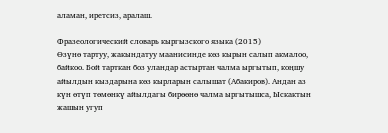аламан, иретсиз, аралаш.

Фразеологический словарь кыргызского языка (2015)
Өзүнө тартуу, жакындатуу маанисинде көз кырын салып акмалоо, байкоо. Бой тарткан боз уландар астыртан чалма ыргытып, коңшу айылдын кыздарына көз кырларын салышат (Абакиров). Андан аз күн өтүп төмөнкү айылдагы бирөөнө чалма ыргытышса, Ыскактын жашын угуп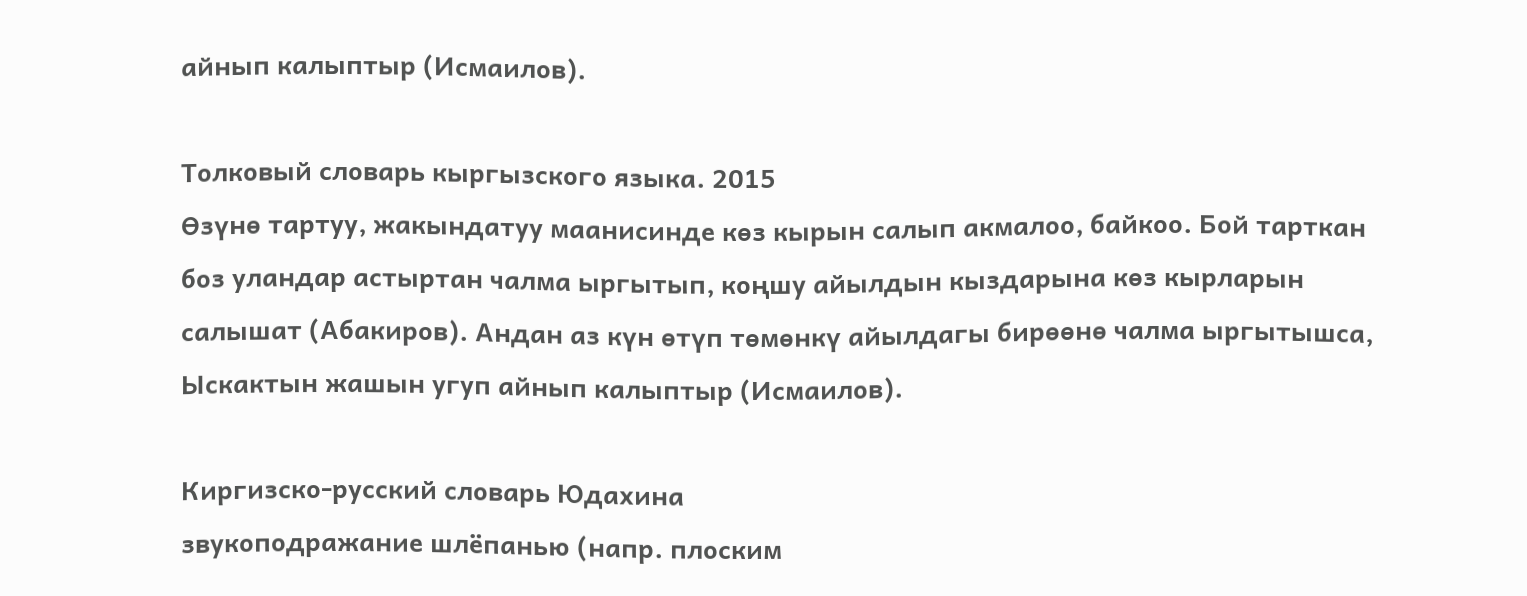айнып калыптыр (Исмаилов).

Толковый словарь кыргызского языка. 2015
Өзүнө тартуу, жакындатуу маанисинде көз кырын салып акмалоо, байкоо. Бой тарткан боз уландар астыртан чалма ыргытып, коңшу айылдын кыздарына көз кырларын салышат (Абакиров). Андан аз күн өтүп төмөнкү айылдагы бирөөнө чалма ыргытышса, Ыскактын жашын угуп айнып калыптыр (Исмаилов).

Киргизско-русский словарь Юдахина
звукоподражание шлёпанью (напр. плоским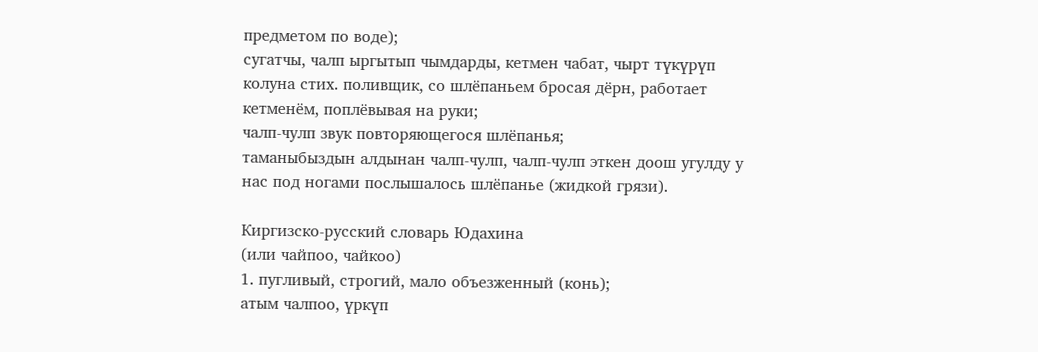предметом по воде);
сугатчы, чалп ыргытып чымдарды, кетмен чабат, чырт түкүрүп колуна стих. поливщик, со шлёпаньем бросая дёрн, работает кетменём, поплёвывая на руки;
чалп-чулп звук повторяющегося шлёпанья;
таманыбыздын алдынан чалп-чулп, чалп-чулп эткен доош угулду у нас под ногами послышалось шлёпанье (жидкой грязи).

Киргизско-русский словарь Юдахина
(или чайпоо, чайкоо)
1. пугливый, строгий, мало объезженный (конь);
атым чалпоо, үркүп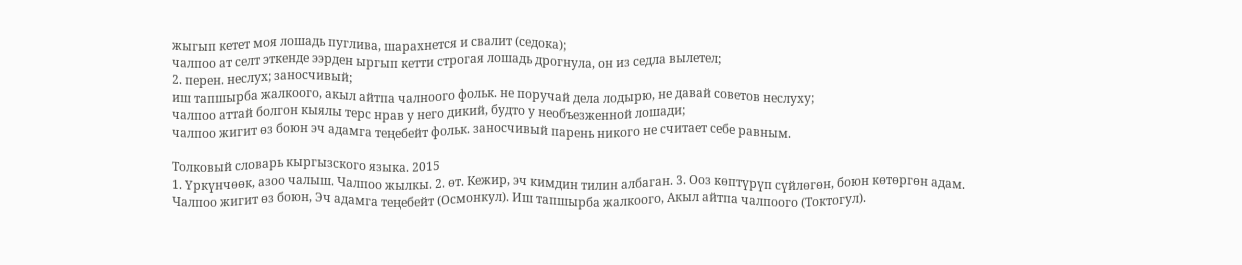жыгып кетет моя лошадь пуглива, шарахнется и свалит (седока);
чалпоо ат селт эткенде ээрден ыргып кетти строгая лошадь дрогнула, он из седла вылетел;
2. перен. неслух; заносчивый;
иш тапшырба жалкоого, акыл айтпа чалноого фольк. не поручай дела лодырю, не давай советов неслуху;
чалпоо аттай болгон кыялы терс нрав у него дикий, будто у необъезженной лошади;
чалпоо жигит өз боюн эч адамга теңебейт фольк. заносчивый парень никого не считает себе равным.

Толковый словарь кыргызского языка. 2015
1. Үркүнчөөк, азоо чалыш. Чалпоо жылкы. 2. өт. Кежир, эч кимдин тилин албаган. 3. Ооз көптүрүп сүйлөгөн, боюн көтөргөн адам. Чалпоо жигит өз боюн, Эч адамга теңебейт (Осмонкул). Иш тапшырба жалкоого, Акыл айтпа чалпоого (Токтогул).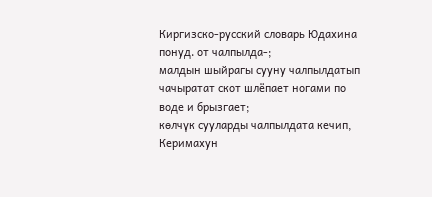Киргизско-русский словарь Юдахина
понуд. от чалпылда-;
малдын шыйрагы сууну чалпылдатып чачыратат скот шлёпает ногами по воде и брызгает;
көлчүк сууларды чалпылдата кечип, Керимахун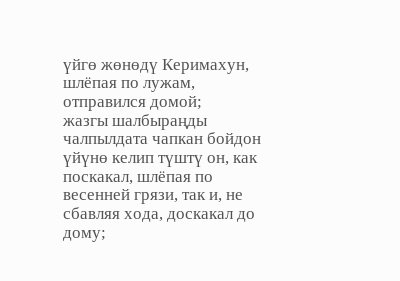үйгө жөнөдү Керимахун, шлёпая по лужам, отправился домой;
жазгы шалбыраңды чалпылдата чапкан бойдон үйүнө келип түштү он, как поскакал, шлёпая по весенней грязи, так и, не сбавляя хода, доскакал до дому;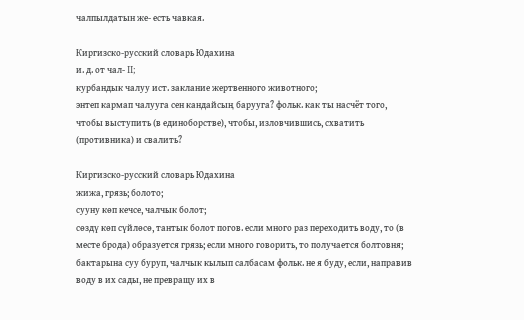чалпылдатын же- есть чавкая.

Киргизско-русский словарь Юдахина
и. д. от чал- II;
курбандык чалуу ист. заклание жертвенного животного;
энтеп кармап чалууга сен кандайсың барууга? фольк. как ты насчёт того, чтобы выступить (в единоборстве), чтобы, изловчившись, схватить (противника) и свалить?

Киргизско-русский словарь Юдахина
жижа, грязь; болото;
сууну көп кечсе, чалчык болот;
сөздү көп сүйлөсө, тантык болот погов. если много раз переходить воду, то (в месте брода) образуется грязь; если много говорить, то получается болтовня;
бактарына суу буруп, чалчык кылып салбасам фольк. не я буду, если, направив воду в их сады, не превращу их в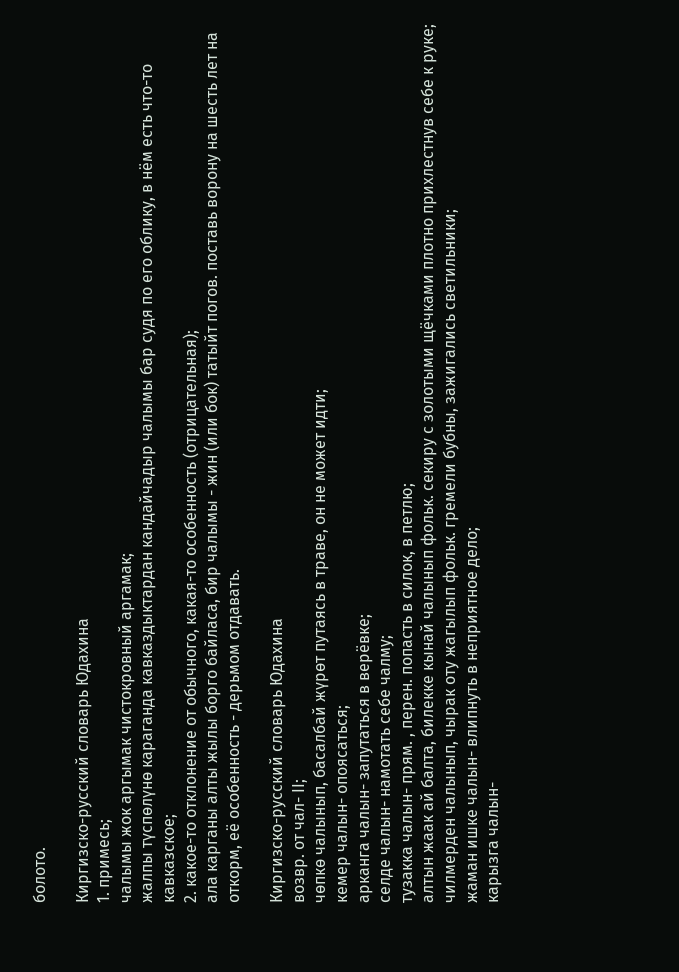болото.

Киргизско-русский словарь Юдахина
1. примесь;
чалымы жок аргымак чистокровный аргамак;
жалпы түспөлүнө караганда кавказдыктардан кандайчадыр чалымы бар судя по его облику, в нём есть что-то кавказское;
2. какое-то отклонение от обычного, какая-то особенность (отрицательная);
ала карганы алты жылы борго байласа, бир чалымы - жин (или бок) татыйт погов. поставь ворону на шесть лет на откорм, её особенность - дерьмом отдавать.

Киргизско-русский словарь Юдахина
возвр. от чал- II;
чөпкө чалынып, басалбай жүрөт путаясь в траве, он не может идти;
кемер чалын- опоясаться;
арканга чалын- запутаться в верёвке;
селде чалын- намотать себе чалму;
тузакка чалын- прям. , перен. попасть в силок, в петлю;
алтын жаак ай балта, билекке кынай чалынып фольк. секиру с золотыми щёчками плотно прихлестнув себе к руке;
чилмерден чалынып, чырак оту жагылып фольк. гремели бубны, зажигались светильники;
жаман ишке чалын- влипнуть в неприятное дело;
карызга чалын-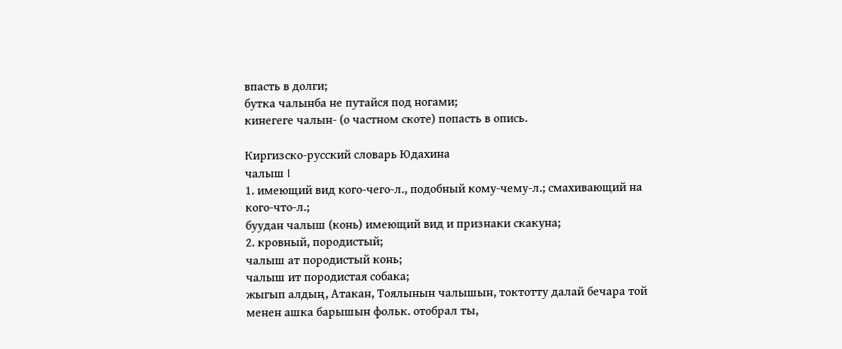впасть в долги;
бутка чалынба не путайся под ногами;
кинегеге чалын- (о частном скоте) попасть в опись.

Киргизско-русский словарь Юдахина
чалыш I
1. имеющий вид кого-чего-л., подобный кому-чему-л.; смахивающий на кого-что-л.;
буудан чалыш (конь) имеющий вид и признаки скакуна;
2. кровный, породистый;
чалыш ат породистый конь;
чалыш ит породистая собака;
жыгып алдың, Атакан, Тоялынын чалышын, токтотту далай бечара той менен ашка барышын фольк. отобрал ты,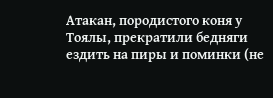Атакан, породистого коня у Тоялы, прекратили бедняги ездить на пиры и поминки (не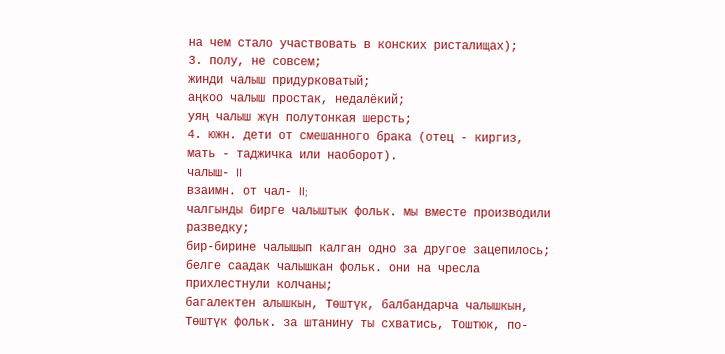на чем стало участвовать в конских ристалищах);
3. полу, не совсем;
жинди чалыш придурковатый;
аңкоо чалыш простак, недалёкий;
уяң чалыш жүн полутонкая шерсть;
4. южн. дети от смешанного брака (отец - киргиз, мать - таджичка или наоборот).
чалыш- II
взаимн. от чал- II;
чалгынды бирге чалыштык фольк. мы вместе производили разведку;
бир-бирине чалышып калган одно за другое зацепилось;
белге саадак чалышкан фольк. они на чресла прихлестнули колчаны;
багалектен алышкын, Төштүк, балбандарча чалышкын, Төштүк фольк. за штанину ты схватись, Тоштюк, по-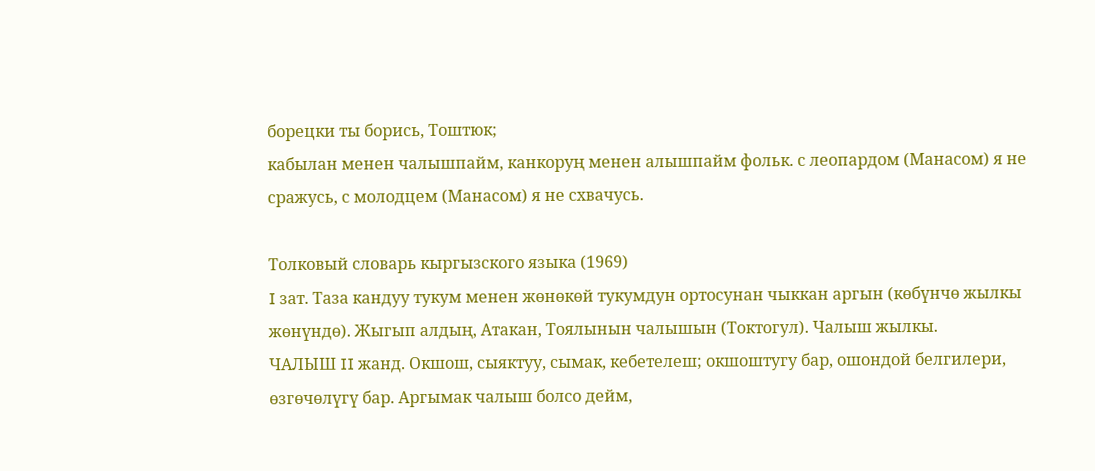борецки ты борись, Тоштюк;
кабылан менен чалышпайм, канкоруң менен алышпайм фольк. с леопардом (Манасом) я не сражусь, с молодцем (Манасом) я не схвачусь.

Толковый словарь кыргызского языка (1969)
I зат. Таза кандуу тукум менен жөнөкөй тукумдун ортосунан чыккан аргын (көбүнчө жылкы жөнүндө). Жыгып алдың, Атакан, Тоялынын чалышын (Токтогул). Чалыш жылкы.
ЧАЛЫШ II жанд. Окшош, сыяктуу, сымак, кебетелеш; окшоштугу бар, ошондой белгилери, өзгөчөлүгү бар. Аргымак чалыш болсо дейм,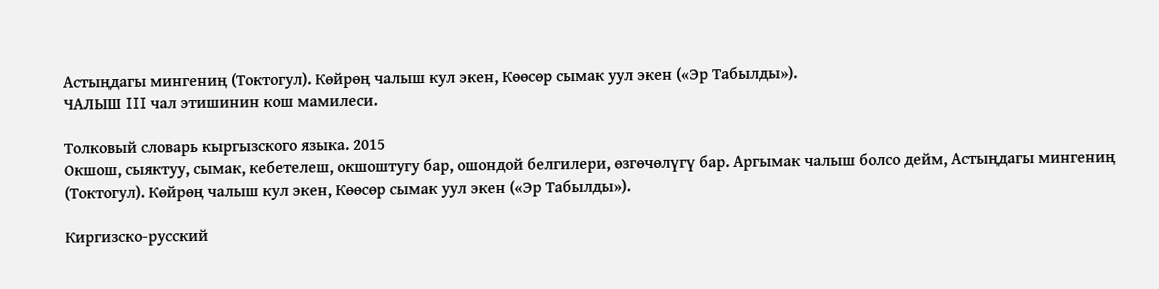Астыңдагы мингениң (Токтогул). Көйрөң чалыш кул экен, Көөсөр сымак уул экен («Эр Табылды»).
ЧАЛЫШ III чал этишинин кош мамилеси.

Толковый словарь кыргызского языка. 2015
Окшош, сыяктуу, сымак, кебетелеш, окшоштугу бар, ошондой белгилери, өзгөчөлүгү бар. Аргымак чалыш болсо дейм, Астыңдагы мингениң (Токтогул). Көйрөң чалыш кул экен, Көөсөр сымак уул экен («Эр Табылды»).

Киргизско-русский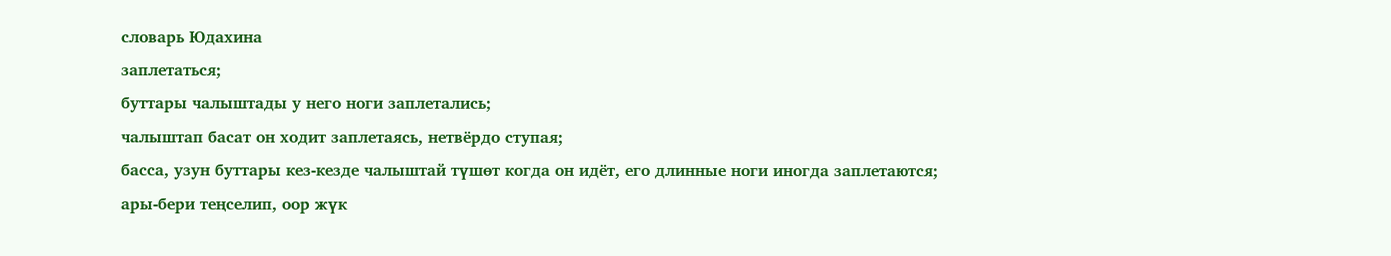словарь Юдахина
заплетаться;
буттары чалыштады у него ноги заплетались;
чалыштап басат он ходит заплетаясь, нетвёрдо ступая;
басса, узун буттары кез-кезде чалыштай түшөт когда он идёт, его длинные ноги иногда заплетаются;
ары-бери теңселип, оор жүк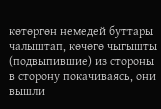көтөргөн немедей буттары чалыштап, көчөгө чыгышты (подвыпившие) из стороны в сторону покачиваясь, они вышли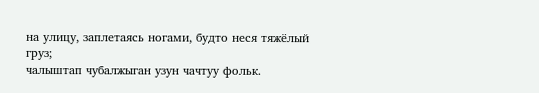на улицу, заплетаясь ногами, будто неся тяжёлый груз;
чалыштап чубалжыган узун чачтуу фольк.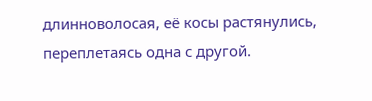длинноволосая, её косы растянулись, переплетаясь одна с другой.